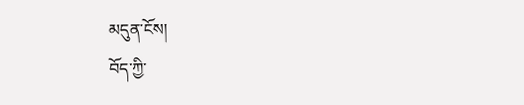མདུན་ངོས།
བོད་ཀྱི་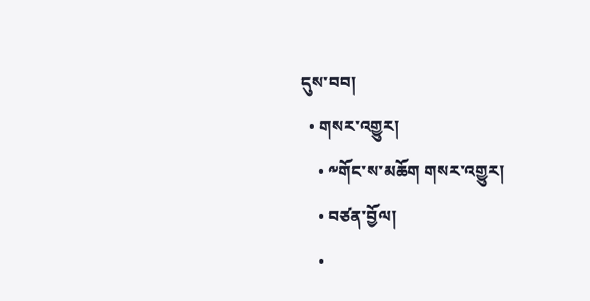དུས་བབ།
  • གསར་འགྱུར།
    • ༸གོང་ས་མཆོག གསར་འགྱུར།
    • བཙན་བྱོལ།
    •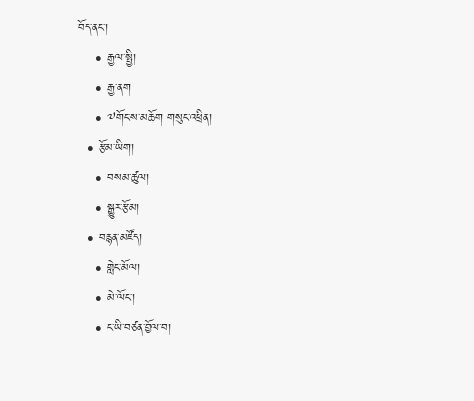བོད་ནང་།
    • རྒྱལ་སྤྱི།
    • རྒྱ་ནག
    • ༧གོང་ས་མཆོག གསུང་འཕྲིན།
  • རྩོམ་ཡིག།
    • བསམ་ཚུལ།
    • སྒྱུར་རྩོམ།
  • བརྙན་མཛོད།
    • གླེང་མོལ།
    • མེ་ལོང་།
    • ང་ཡི་བཙན་བྱོལ་བ།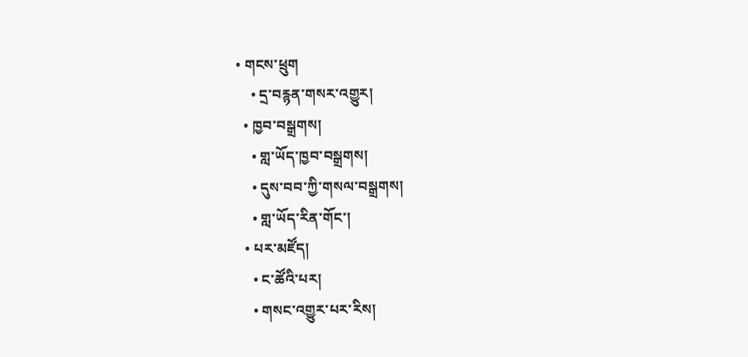• གངས་ཕྲུག
    • དྲ་བརྙན་གསར་འགྱུར།
  • ཁྱབ་བསྒྲགས།
    • གླ་ཡོད་ཁྱབ་བསྒྲགས།
    • དུས་བབ་ཀྱི་གསལ་བསྒྲགས།
    • གླ་ཡོད་རིན་གོང་།
  • པར་མཛོད།
    • ང་ཚོའི་པར།
    • གསང་འགྱུར་པར་རིས།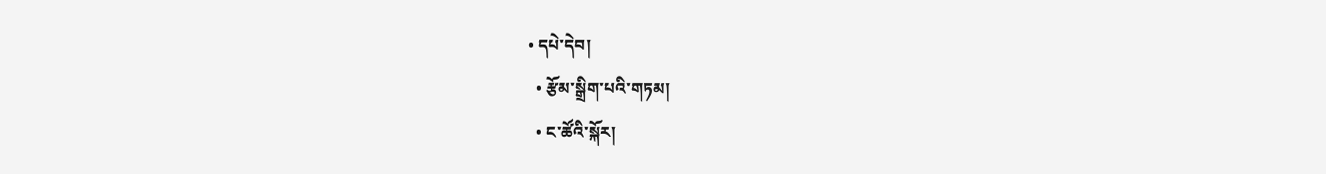• དཔེ་དེབ།
  • རྩོམ་སྒྲིག་པའི་གཏམ།
  • ང་ཚོའི་སྐོར།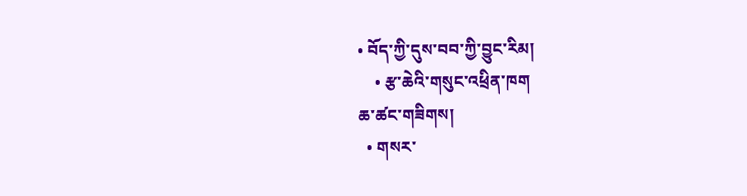• བོད་ཀྱི་དུས་བབ་ཀྱི་བྱུང་རིམ།
    • རྩ་ཆེའི་གསུང་འཕྲིན་ཁག
ཆ་ཚང་གཟིགས།
  • གསར་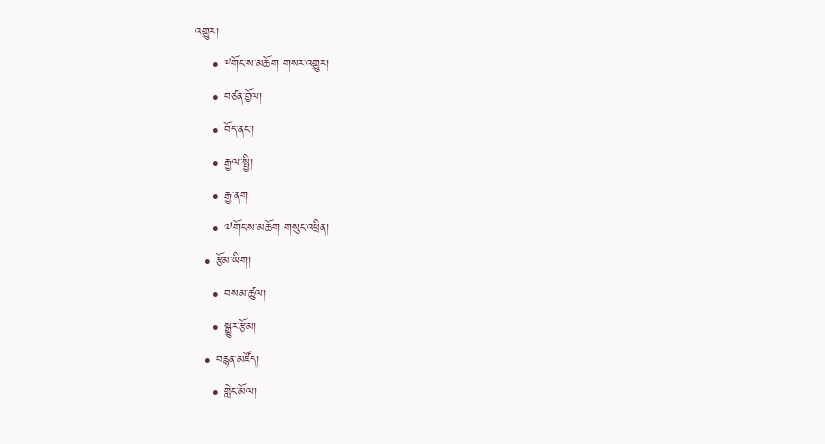འགྱུར།
    • ༸གོང་ས་མཆོག གསར་འགྱུར།
    • བཙན་བྱོལ།
    • བོད་ནང་།
    • རྒྱལ་སྤྱི།
    • རྒྱ་ནག
    • ༧གོང་ས་མཆོག གསུང་འཕྲིན།
  • རྩོམ་ཡིག།
    • བསམ་ཚུལ།
    • སྒྱུར་རྩོམ།
  • བརྙན་མཛོད།
    • གླེང་མོལ།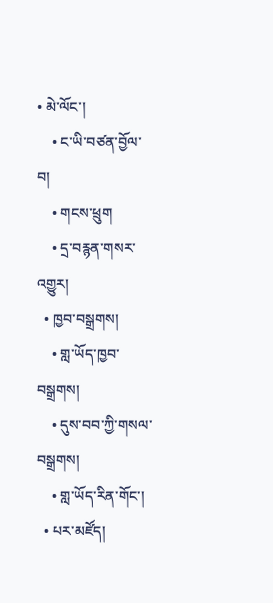• མེ་ལོང་།
    • ང་ཡི་བཙན་བྱོལ་བ།
    • གངས་ཕྲུག
    • དྲ་བརྙན་གསར་འགྱུར།
  • ཁྱབ་བསྒྲགས།
    • གླ་ཡོད་ཁྱབ་བསྒྲགས།
    • དུས་བབ་ཀྱི་གསལ་བསྒྲགས།
    • གླ་ཡོད་རིན་གོང་།
  • པར་མཛོད།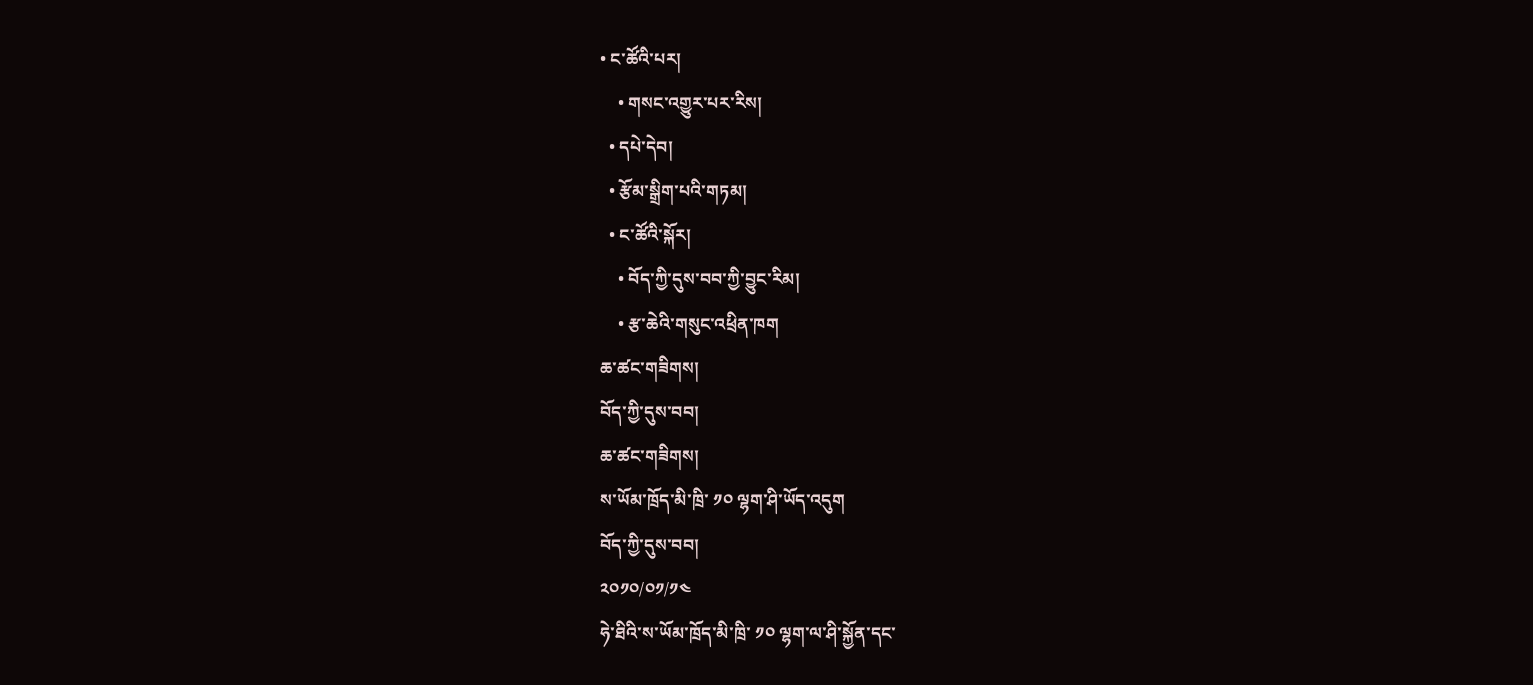• ང་ཚོའི་པར།
    • གསང་འགྱུར་པར་རིས།
  • དཔེ་དེབ།
  • རྩོམ་སྒྲིག་པའི་གཏམ།
  • ང་ཚོའི་སྐོར།
    • བོད་ཀྱི་དུས་བབ་ཀྱི་བྱུང་རིམ།
    • རྩ་ཆེའི་གསུང་འཕྲིན་ཁག
ཆ་ཚང་གཟིགས།
བོད་ཀྱི་དུས་བབ།
ཆ་ཚང་གཟིགས།
ས་ཡོམ་ཁྲོད་མི་ཁྲི་ ༡༠ ལྷག་ཤི་ཡོད་འདུག
བོད་ཀྱི་དུས་བབ།
༢༠༡༠/༠༡/༡༤
ཧེ་ཐིའི་ས་ཡོམ་ཁྲོད་མི་ཁྲི་ ༡༠ ལྷག་ལ་ཤི་སྐྱོན་དང་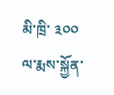མི་ཁྲི་ ༣༠༠ ལ་རྨས་སྐྱོན་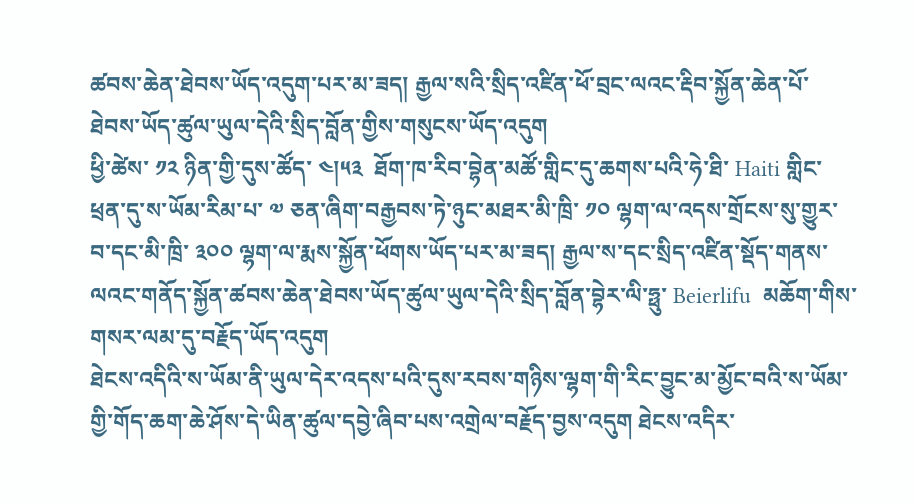ཚབས་ཆེན་ཐེབས་ཡོད་འདུག་པར་མ་ཟད། རྒྱལ་སའི་སྲིད་འཛིན་ཕོ་བྲང་ལའང་རྡིབ་སྐྱོན་ཆེན་པོ་ཐེབས་ཡོད་ཚུལ་ཡུལ་དེའི་སྲིད་བློན་གྱིས་གསུངས་ཡོད་འདུག
ཕྱི་ཚེས་ ༡༢ ཉིན་གྱི་དུས་ཚོད་ ༤།༥༣  ཐོག་ཁ་རིབ་བྷེན་མཚོ་གླིང་དུ་ཆགས་པའི་ཧེ་ཐི་ Haiti གླིང་ཕྲན་དུ་ས་ཡོམ་རིམ་པ་ ༧ ཅན་ཞིག་བརྒྱབས་ཏེ་ཉུང་མཐར་མི་ཁྲི་ ༡༠ ལྷག་ལ་འདས་གྲོངས་སུ་གྱུར་བ་དང་མི་ཁྲི་ ༣༠༠ ལྷག་ལ་རྨས་སྐྱོན་ཕོགས་ཡོད་པར་མ་ཟད། རྒྱལ་ས་དང་སྲིད་འཛིན་སྡོད་གནས་ལའང་གནོད་སྐྱོན་ཚབས་ཆེན་ཐེབས་ཡོད་ཚུལ་ཡུལ་དེའི་སྲིད་བློན་བྷེར་ལི་ཧྥུ་ Beierlifu  མཆོག་གིས་གསར་ལམ་དུ་བརྗོད་ཡོད་འདུག
ཐེངས་འདིའི་ས་ཡོམ་ནི་ཡུལ་དེར་འདས་པའི་དུས་རབས་གཉིས་ལྷག་གི་རིང་བྱུང་མ་མྱོང་བའི་ས་ཡོམ་གྱི་གོད་ཆག་ཆེ་ཤོས་དེ་ཡིན་ཚུལ་དབྱེ་ཞིབ་པས་འགྲེལ་བརྗོད་བྱས་འདུག ཐེངས་འདིར་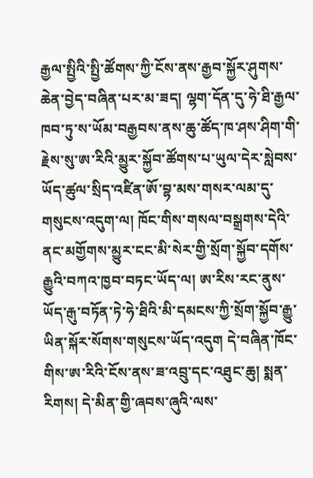རྒྱལ་སྤྱིའི་སྤྱི་ཚོགས་ཀྱི་ངོས་ནས་རྒྱབ་སྐྱོར་ཤུགས་ཆེན་བྱེད་བཞིན་པར་མ་ཟད། ལྷག་དོན་དུ་ཧེ་ཐི་རྒྱལ་ཁབ་ཏུ་ས་ཡོམ་བརྒྱབས་ནས་ཆུ་ཚོད་ཁ་ཤས་ཤིག་གི་རྗེས་སུ་ཨ་རིའི་མྱུར་སྐྱོབ་ཚོགས་པ་ཡུལ་དེར་སླེབས་ཡོད་ཚུལ་སྲིད་འཛིན་ཨོ་བྷ་མས་གསར་ལམ་དུ་གསུངས་འདུག་ལ། ཁོང་གིས་གསལ་བསྒྲགས་དེའི་ནང་མགྱོགས་མྱུར་ངང་མི་སེར་གྱི་སྲོག་སྐྱོབ་དགོས་རྒྱུའི་བཀའ་ཁྱབ་བཏང་ཡོད་ལ། ཨ་རིས་རང་ནུས་ཡོད་རྒུ་བཏོན་ཏེ་ཧེ་ཐིའི་མི་དམངས་ཀྱི་སྲོག་སྐྱོབ་རྒྱུ་ཡིན་སྐོར་སོགས་གསུངས་ཡོད་འདུག དེ་བཞིན་ཁོང་གིས་ཨ་རིའི་ངོས་ནས་ཟ་འབྲུ་དང་འཐུང་ཆུ། སྨན་རིགས། དེ་མིན་གྱི་ཞབས་ཞུའི་ལས་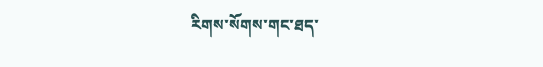རིགས་སོགས་གང་ཐད་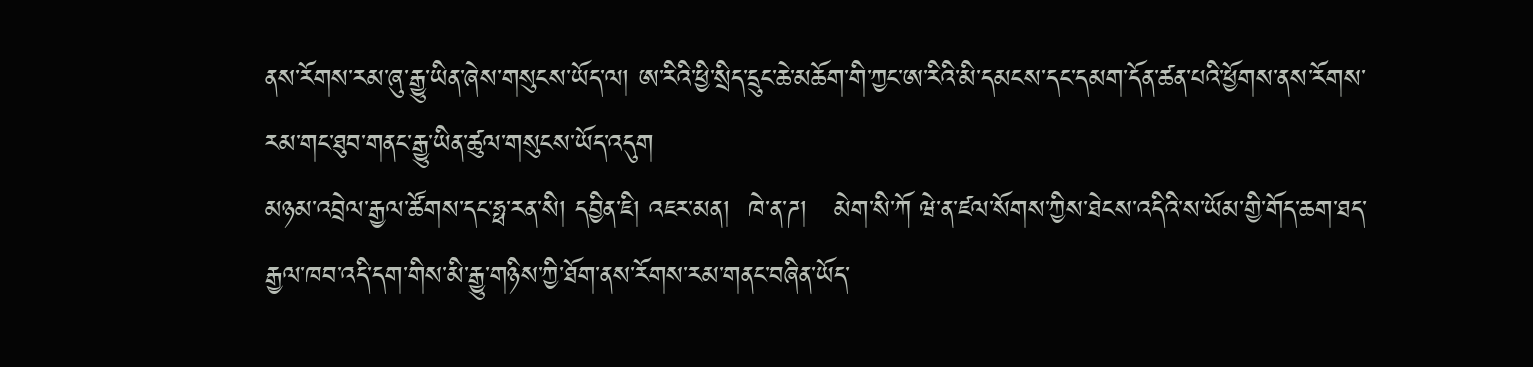ནས་རོགས་རམ་ཞུ་རྒྱུ་ཡིན་ཞེས་གསུངས་ཡོད་ལ། ཨ་རིའི་ཕྱི་སྲིད་དྲུང་ཆེ་མཆོག་གི་ཀྱང་ཨ་རིའི་མི་དམངས་དང་དམག་དོན་ཚན་པའི་ཕྱོགས་ནས་རོགས་རམ་གང་ཐུབ་གནང་རྒྱུ་ཡིན་ཚུལ་གསུངས་ཡོད་འདུག
མཉམ་འབྲེལ་རྒྱལ་ཚོགས་དང་ཧྥ་རན་སི། དབྱིན་ཇི། འཇར་མན།  ཁེ་ན་ཌ།   མེག་སི་ཀོ ཝེ་ན་ཛལ་སོགས་ཀྱིས་ཐེངས་འདིའི་ས་ཡོམ་གྱི་གོད་ཆག་ཐད་རྒྱལ་ཁབ་འདི་དག་གིས་མི་རྒྱུ་གཉིས་ཀྱི་ཐོག་ནས་རོགས་རམ་གནང་བཞིན་ཡོད་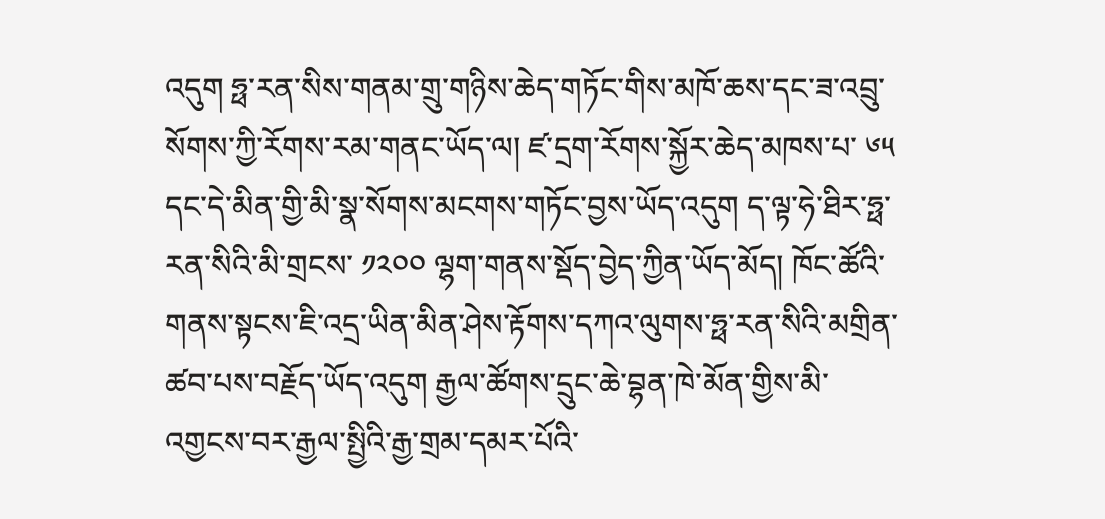འདུག ཧྥ་རན་སིས་གནམ་གྲུ་གཉིས་ཆེད་གཏོང་གིས་མཁོ་ཆས་དང་ཟ་འབྲུ་སོགས་ཀྱི་རོགས་རམ་གནང་ཡོད་ལ། ཛ་དྲག་རོགས་སྐྱོར་ཆེད་མཁས་པ་ ༦༥ དང་དེ་མིན་གྱི་མི་སྣ་སོགས་མངགས་གཏོང་བྱས་ཡོད་འདུག ད་ལྟ་ཧེ་ཐིར་ཧྥ་རན་སིའི་མི་གྲངས་ ༡༢༠༠ ལྷག་གནས་སྡོད་བྱེད་ཀྱིན་ཡོད་མོད། ཁོང་ཚོའི་གནས་སྟངས་ཇི་འདྲ་ཡིན་མིན་ཤེས་རྟོགས་དཀའ་ལུགས་ཧྥ་རན་སིའི་མགྲིན་ཚབ་པས་བརྗོད་ཡོད་འདུག རྒྱལ་ཚོགས་དྲུང་ཆེ་བྷན་ཁེ་མོན་གྱིས་མི་འགྱངས་བར་རྒྱལ་སྤྱིའི་རྒྱ་གྲམ་དམར་པོའི་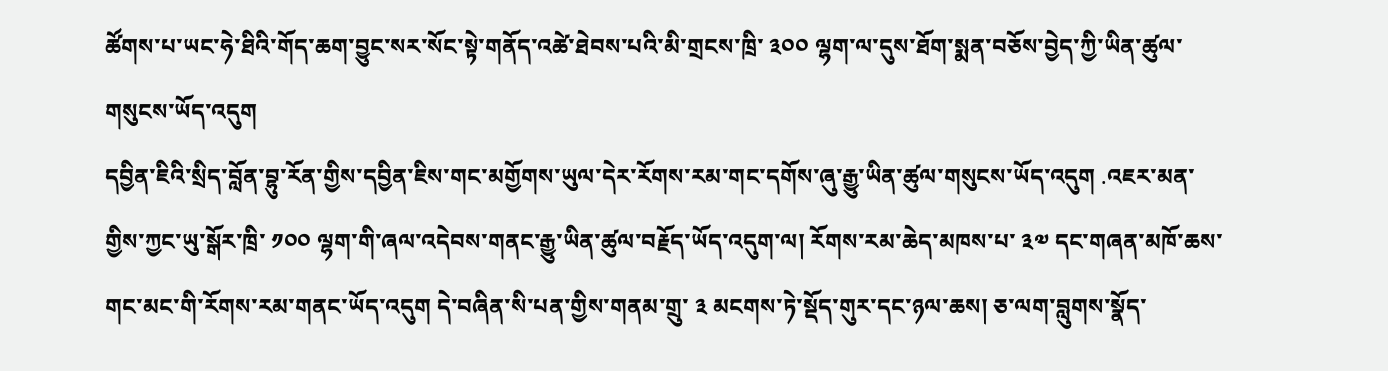ཚོགས་པ་ཡང་ཧེ་ཐིའི་གོད་ཆག་བྱུང་སར་སོང་སྟེ་གནོད་འཚེ་ཐེབས་པའི་མི་གྲངས་ཁྲི་ ༣༠༠ ལྷག་ལ་དུས་ཐོག་སྨན་བཅོས་བྱེད་ཀྱི་ཡིན་ཚུལ་གསུངས་ཡོད་འདུག
དབྱིན་ཇིའི་སྲིད་བློན་བྷུ་རོན་གྱིས་དབྱིན་ཇིས་གང་མགྱོགས་ཡུལ་དེར་རོགས་རམ་གང་དགོས་ཞུ་རྒྱུ་ཡིན་ཚུལ་གསུངས་ཡོད་འདུག .འཇར་མན་གྱིས་ཀྱང་ཡུ་སྒོར་ཁྲི་ ༡༠༠ ལྷག་གི་ཞལ་འདེབས་གནང་རྒྱུ་ཡིན་ཚུལ་བརྗོད་ཡོད་འདུག་ལ། རོགས་རམ་ཆེད་མཁས་པ་ ༣༧ དང་གཞན་མཁོ་ཆས་གང་མང་གི་རོགས་རམ་གནང་ཡོད་འདུག དེ་བཞིན་སི་པན་གྱིས་གནམ་གྲུ་ ༣ མངགས་ཏེ་སྡོད་གུར་དང་ཉལ་ཆས། ཅ་ལག་བླུགས་སྣོད་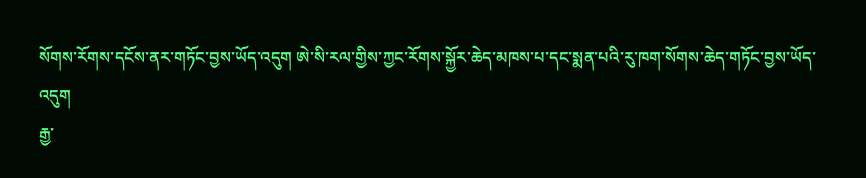སོགས་རོགས་དངོས་ནར་གཏོང་བྱས་ཡོད་འདུག ཨེ་སི་རལ་གྱིས་ཀྱང་རོགས་སྐྱོར་ཆེད་མཁས་པ་དང་སྨན་པའི་རུ་ཁག་སོགས་ཆེད་གཏོང་བྱས་ཡོད་འདུག
རྒྱ་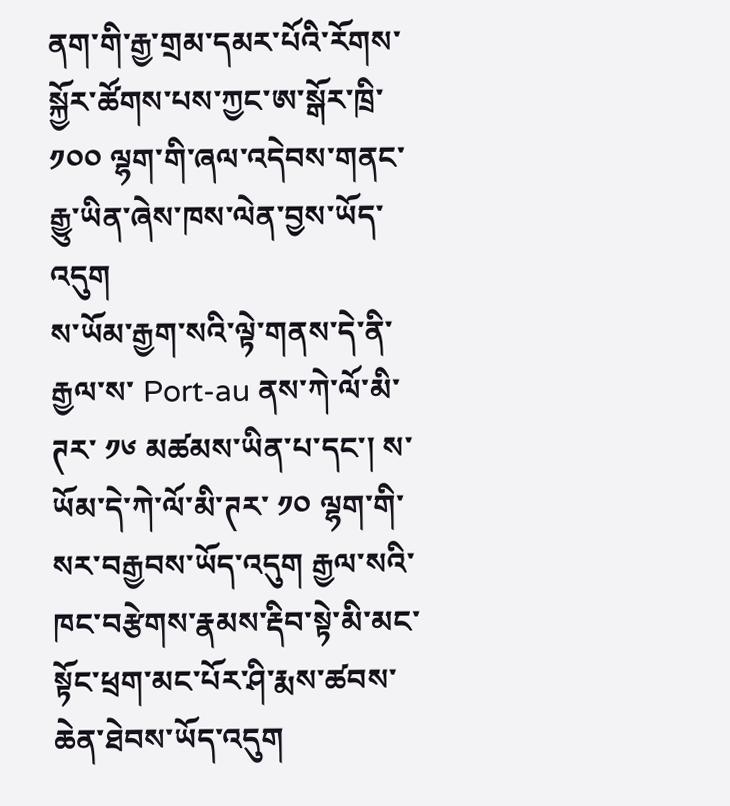ནག་གི་རྒྱ་གྲམ་དམར་པོའི་རོགས་སྐྱོར་ཚོགས་པས་ཀྱང་ཨ་སྒོར་ཁྲི་ ༡༠༠ ལྷག་གི་ཞལ་འདེབས་གནང་རྒྱུ་ཡིན་ཞེས་ཁས་ལེན་བྱས་ཡོད་འདུག
ས་ཡོམ་རྒྱག་སའི་ལྟེ་གནས་དེ་ནི་རྒྱལ་ས་ Port-au ནས་ཀེ་ལོ་མི་ཊར་ ༡༦ མཚམས་ཡིན་པ་དང་། ས་ཡོམ་དེ་ཀེ་ལོ་མི་ཊར་ ༡༠ ལྷག་གི་སར་བརྒྱབས་ཡོད་འདུག རྒྱལ་སའི་ཁང་བརྩེགས་རྣམས་རྡིབ་སྟེ་མི་མང་སྟོང་ཕྲག་མང་པོར་ཤི་རྨས་ཚབས་ཆེན་ཐེབས་ཡོད་འདུག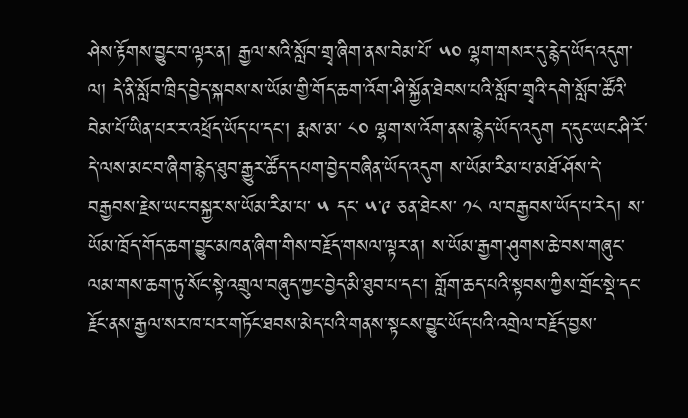ཤེས་རྟོགས་བྱུང་བ་ལྟར་ན། རྒྱལ་སའི་སློབ་གྲྭ་ཞིག་ནས་བེམ་པོ་ ༥༠ ལྷག་གསར་དུ་རྙེད་ཡོད་འདུག་ལ། དེ་ནི་སློབ་ཁྲིད་བྱེད་སྐབས་ས་ཡོམ་གྱི་གོད་ཆག་འོག་ཤི་སྐྱོན་ཐེབས་པའི་སློབ་གྲྭའི་དགེ་སློབ་ཚོའི་བེམ་པོ་ཡིན་པར་ར་འཕྲོད་ཡོད་པ་དང་། རྨས་མ་ ༨༠ ལྷག་ས་འོག་ནས་རྙེད་ཡོད་འདུག ད་དུང་ཡང་ཤི་རོ་དེ་ལས་མང་བ་ཞིག་རྙེད་ཐུབ་རྒྱུར་ཚོད་དཔག་བྱེད་བཞིན་ཡོད་འདུག ས་ཡོམ་རིམ་པ་མཐོ་ཤོས་དེ་བརྒྱབས་རྗེས་ཡང་བསྐྱར་ས་ཡོམ་རིམ་པ་ ༥ དང་ ༥་༩ ཅན་ཐེངས་ ༡༨ ལ་བརྒྱབས་ཡོད་པ་རེད། ས་ཡོམ་ཁྲོད་གོད་ཆག་བྱུང་མཁན་ཞིག་གིས་བརྗོད་གསལ་ལྟར་ན། ས་ཡོམ་རྒྱག་ཤུགས་ཆེ་བས་གཞུང་ལམ་གས་ཆག་ཏུ་སོང་སྟེ་འགྲུལ་བཞུད་ཀྱང་བྱེད་མི་ཐུབ་པ་དང་། གློག་ཆད་པའི་སྟབས་ཀྱིས་གྲོང་སྡེ་དང་རྗོང་ནས་རྒྱལ་སར་ཁ་པར་གཏོང་ཐབས་མེད་པའི་གནས་སྟངས་བྱུང་ཡོད་པའི་འགྲེལ་བརྗོད་བྱས་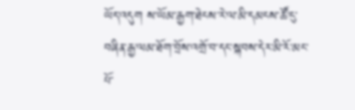ཡོད་འདུག ས་ཡོམ་རྒྱག་ཐེངས་རེ་ལ་མི་དམངས་ཚོ་ངུ་བཞིན་རྒྱ་ལམ་ཐོག་བྲོས་འགྲོ་བ་དང་སྐབས་དེར་མི་རོ་མང་པོ་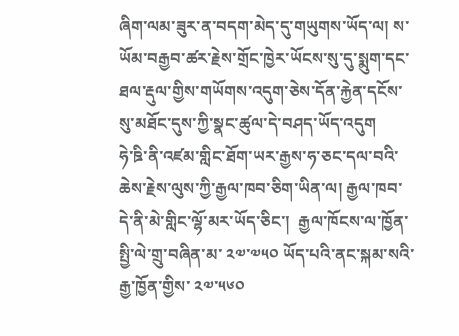ཞིག་ལམ་ཟུར་ན་བདག་མེད་དུ་གཡུགས་ཡོད་ལ། ས་ཡོམ་བརྒྱབ་ཚར་རྗེས་གྲོང་ཁྱེར་ཡོངས་སུ་དུ་སྨུག་དང་ཐལ་རྡུལ་གྱིས་གཡོགས་འདུག་ཅེས་དོན་རྐྱེན་དངོས་སུ་མཐོང་དུས་ཀྱི་སྣང་ཚུལ་དེ་བཤད་ཡོད་འདུག
ཧེ་ཋི་ནི་འཛམ་གླིང་ཐོག་ཡར་རྒྱས་ཧ་ཅང་དལ་བའི་ཆེས་རྗེས་ལུས་ཀྱི་རྒྱལ་ཁབ་ཅིག་ཡིན་ལ། རྒྱལ་ཁབ་དེ་ནི་མེ་གླིང་ལྷོ་མར་ཡོད་ཅིང་།  རྒྱལ་ཁོངས་ལ་ཁྱོན་སྤྱི་ལེ་གྲུ་བཞིན་མ་ ༢༧་༧༥༠ ཡོད་པའི་ནང་སྐམ་སའི་རྒྱ་ཁྱོན་གྱིས་ ༢༧་༥༦༠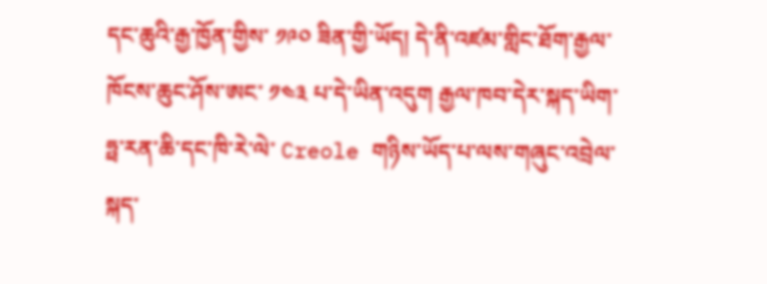དང་ཆུའི་རྒྱ་ཁྱོན་གྱིས་ ༡༩༠ ཟིན་གྱི་ཡོད། དེ་ནི་འཛམ་གླིང་ཐོག་རྒྱལ་ཁོངས་ཆུང་ཤོས་ཨང་ ༡༤༣ པ་དེ་ཡིན་འདུག རྒྱལ་ཁབ་དེར་སྐད་ཡིག་ཧྥ་རན་ཆི་དང་ཁི་རེ་ལེ་ Creole གཉིས་ཡོད་པ་ལས་གཞུང་འབྲེལ་སྐད་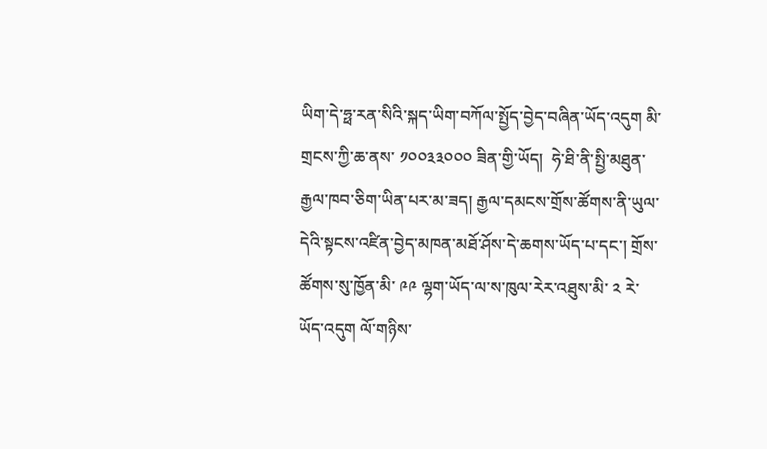ཡིག་དེ་ཧྥ་རན་སིའི་སྐད་ཡིག་བཀོལ་སྤྱོད་བྱེད་བཞིན་ཡོད་འདུག མི་གྲངས་ཀྱི་ཆ་ནས་ ༡༠༠༣༣༠༠༠ ཟིན་གྱི་ཡོད།  ཧེ་ཐི་ནི་སྤྱི་མཐུན་རྒྱལ་ཁབ་ཅིག་ཡིན་པར་མ་ཟད། རྒྱལ་དམངས་གྲོས་ཚོགས་ནི་ཡུལ་དེའི་སྟངས་འཛིན་བྱེད་མཁན་མཐོ་ཤོས་དེ་ཆགས་ཡོད་པ་དང་། གྲོས་ཚོགས་སུ་ཁྱོན་མི་ ༩༩ ལྷག་ཡོད་ལ་ས་ཁུལ་རེར་འཐུས་མི་ ༢ རེ་ཡོད་འདུག ལོ་གཉིས་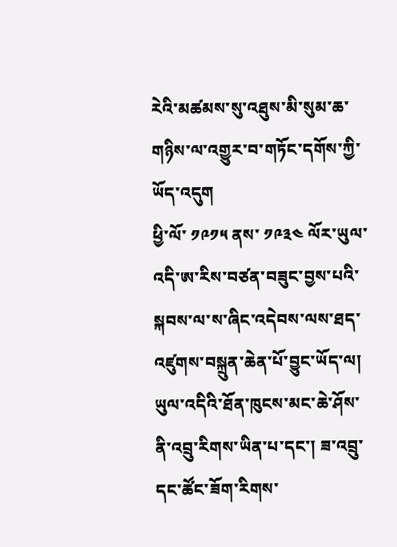རེའི་མཚམས་སུ་འཐུས་མི་སུམ་ཆ་གཉིས་ལ་འགྱུར་བ་གཏོང་དགོས་ཀྱི་ཡོད་འདུག
ཕྱི་ལོ་ ༡༩༡༥ ནས་ ༡༩༣༤ ལོར་ཡུལ་འདི་ཨ་རིས་བཙན་བཟུང་བྱས་པའི་སྐབས་ལ་ས་ཞིང་འདེབས་ལས་ཐད་འཛུགས་བསྐྲུན་ཆེན་པོ་བྱུང་ཡོད་ལ། ཡུལ་འདིའི་ཐོན་ཁུངས་མང་ཆེ་ཤོས་ནི་འབྲུ་རིགས་ཡིན་པ་དང་། ཟ་འབྲུ་དང་ཚོང་ཟོག་རིགས་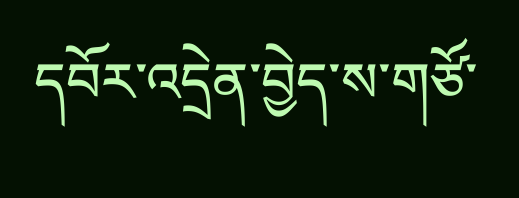དབོར་འདྲེན་བྱེད་ས་གཙོ་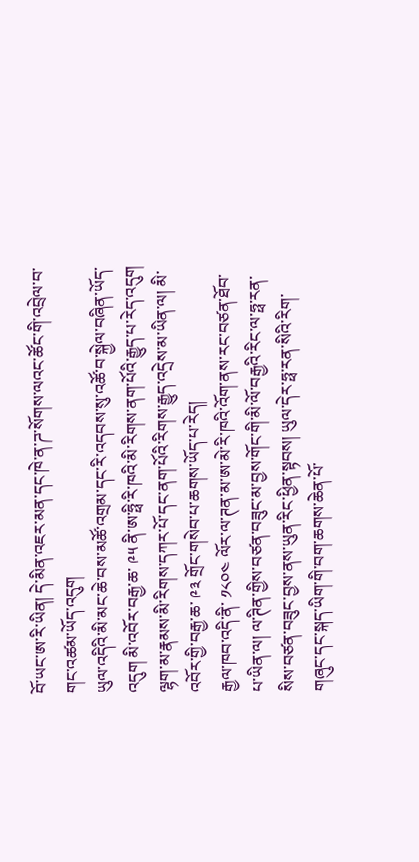བོ་ཡང་ཨ་རི་ཡིན། དེ་མིན་འཇར་མན་དང་ཁེ་ན་ཌ་སོགས་ལའང་ཚོང་གི་འབྲེལ་བ་གང་འཚམ་ཡོད་འདུག
ཡུལ་འདིའི་མི་མང་ཆེ་བས་མཚོ་འགྲམ་དང་རི་འདབས་སུ་འཚོ་བ་སྐྱེལ་བཞིན་ཡོད་འདུག མི་འབོར་བརྒྱ་ཆ་ ༩༥ ནི་ཨ་ཧྥི་རི་ཁའི་མི་རིགས་ནག་པོའི་རྒྱུད་པ་རེད་འདུག ལྷག་མ་རྣམས་མི་རིགས་དཀར་པོ་དང་ནག་པོའི་རིགས་རྒྱུད་འདྲེས་མ་ཡིན་ལ། མི་འབོར་གྱི་བརྒྱ་ཆ་ ༩༣ གྲོང་གསེབ་པ་ཆགས་ཡོད་པ་རེད།
རྒྱལ་ཁབ་འདི་ནི་ ༡༨༠༤ ལོར་ལ་ཊན་མ་ཨ་མེ་རི་ཁའི་འོག་ནས་རང་བཙན་ཐོབ་པ་ཡིན་ལ། ལ་ཊིན་གྱིས་བཙན་བཟུང་མ་བྱས་གོང་གི་མི་ལོ་བརྒྱའི་རིང་ལ་ཧྥ་རན་སིས་བཙན་བཟུང་བྱས་ནས་ཡུན་རིང་ཕྱིན་སྟབས། ཡུལ་དེར་ཧྥ་རན་སིའི་རིག་གཞུང་དང་སྐད་ཡིག་གི་བག་ཆགས་ཆེན་པོ་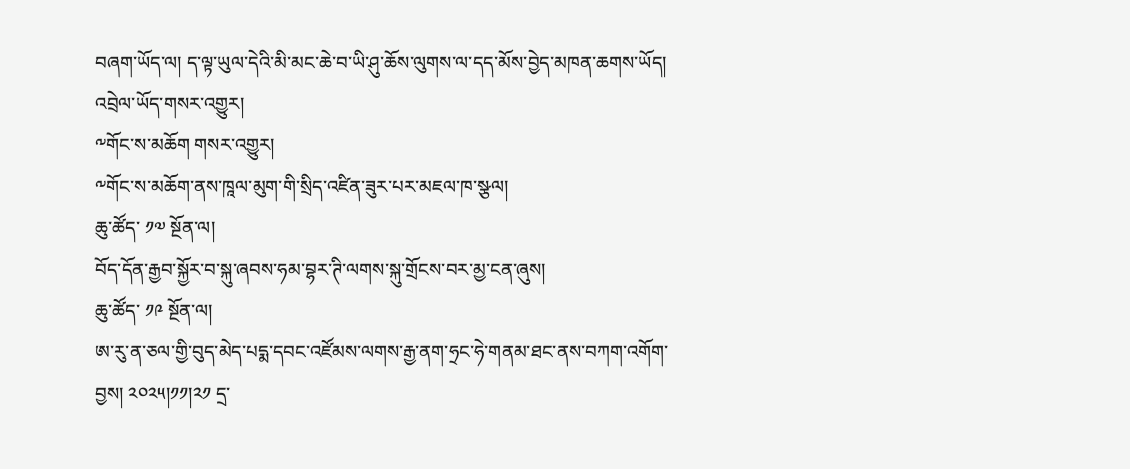བཞག་ཡོད་ལ། ད་ལྟ་ཡུལ་དེའི་མི་མང་ཆེ་བ་ཡི་ཤུ་ཆོས་ལུགས་ལ་དད་མོས་བྱེད་མཁན་ཆགས་ཡོད།
འབྲེལ་ཡོད་གསར་འགྱུར།
༸གོང་ས་མཆོག གསར་འགྱུར།
༸གོང་ས་མཆོག་ནས་ཁཱལ་མུག་གི་སྲིད་འཛིན་ཟུར་པར་མཇལ་ཁ་སྩལ།
ཆུ་ཚོད་ ༡༧ སྔོན་ལ།
བོད་དོན་རྒྱབ་སྐྱོར་བ་སྐུ་ཞབས་ཧམ་བྷར་ཊི་ལགས་སྐུ་གྲོངས་བར་མྱ་ངན་ཞུས།
ཆུ་ཚོད་ ༡༩ སྔོན་ལ།
ཨ་རུ་ན་ཅལ་གྱི་བུད་མེད་པདྨ་དབང་འཛོམས་ལགས་རྒྱ་ནག་ཧྲང་ཧེ་གནམ་ཐང་ནས་བཀག་འགོག་བྱས། ༢༠༢༥།༡༡།༢༡ དྲ་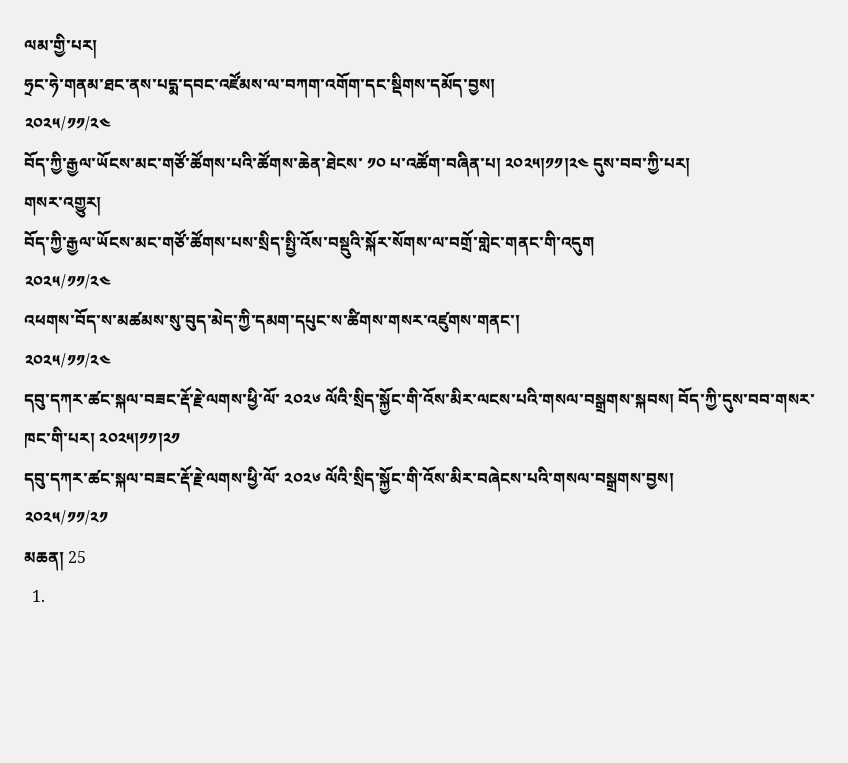ལམ་གྱི་པར།
ཧྲང་ཧེ་གནམ་ཐང་ནས་པདྨ་དབང་འཛོམས་ལ་བཀག་འགོག་དང་སྡིགས་དམོད་བྱས།
༢༠༢༥/༡༡/༢༤
བོད་ཀྱི་རྒྱལ་ཡོངས་མང་གཙོ་ཚོགས་པའི་ཚོགས་ཆེན་ཐེངས་ ༡༠ པ་འཚོག་བཞིན་པ། ༢༠༢༥།༡༡།༢༤ དུས་བབ་ཀྱི་པར།
གསར་འགྱུར།
བོད་ཀྱི་རྒྱལ་ཡོངས་མང་གཙོ་ཚོགས་པས་སྲིད་སྤྱི་འོས་བསྡུའི་སྐོར་སོགས་ལ་བགྲོ་གླེང་གནང་གི་འདུག
༢༠༢༥/༡༡/༢༤
འཕགས་བོད་ས་མཚམས་སུ་བུད་མེད་ཀྱི་དམག་དཔུང་ས་ཚིགས་གསར་འཛུགས་གནང་།
༢༠༢༥/༡༡/༢༤
དབུ་དཀར་ཚང་སྐལ་བཟང་རྡོ་རྗེ་ལགས་ཕྱི་ལོ་ ༢༠༢༦ ལོའི་སྲིད་སྐྱོང་གི་འོས་མིར་ལངས་པའི་གསལ་བསྒྲགས་སྐབས། བོད་ཀྱི་དུས་བབ་གསར་ཁང་གི་པར། ༢༠༢༥།༡༡།༢༡
དབུ་དཀར་ཚང་སྐལ་བཟང་རྡོ་རྗེ་ལགས་ཕྱི་ལོ་ ༢༠༢༦ ལོའི་སྲིད་སྐྱོང་གི་འོས་མིར་བཞེངས་པའི་གསལ་བསྒྲགས་བྱས།
༢༠༢༥/༡༡/༢༡
མཆན། 25
  1.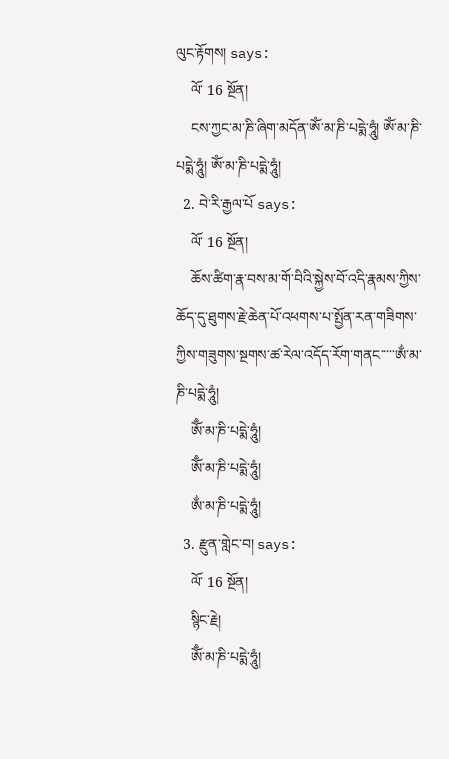ལུང་རྟོགས། says:
    ལོ་ 16 སྔོན།
    ངས་ཀྱང་མ་ཎི་ཞིག་མདོན་ཨོཾ་མ་ཎི་པདྨེ་ཧཱུཾ། ཨོཾ་མ་ཎི་པདྨེ་ཧཱུཾ། ཨོཾ་མ་ཎི་པདྨེ་ཧཱུཾ།
  2. བེ་རི་རྒྱལ་པོ says:
    ལོ་ 16 སྔོན།
    ཆོས་ཚིག་རྣ་བས་མ་གོ་བིའི་སྐྱེས་བོ་འདི་རྣམས་ཀྱིས་ཆོད་དུ་ཐུགས་རྗེ་ཆེན་པོ་འཕགས་པ་སྤྱོན་རན་གཟིགས་ཀྱིས་གཟུགས་སྔགས་ཚ་རེལ་འདོད་རོག་གནང་་་་་ཨྂ་མ་ཎི་པདྨེ་ཧཱུཾ།
    ཨོྃ་མ་ཎི་པདྨེ་ཧཱུཾ།
    ཨོྃ་མ་ཎི་པདྨེ་ཧཱུཾ།
    ཨྂ་མ་ཎི་པདྨེ་ཧཱུཾ།
  3. རྫུན་གླེང་བ། says:
    ལོ་ 16 སྔོན།
    སྙིང་རྗེ།
    ཨོྃ་མ་ཎི་པདྨེ་ཧཱུཾ།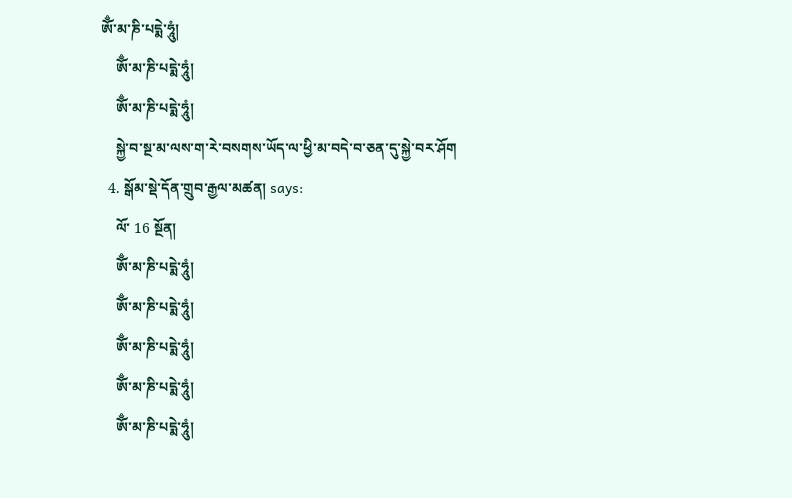ཨོྃ་མ་ཎི་པདྨེ་ཧཱུཾ།
    ཨོྃ་མ་ཎི་པདྨེ་ཧཱུཾ།
    ཨོྃ་མ་ཎི་པདྨེ་ཧཱུཾ།
    སྐྱེ་བ་སྔ་མ་ལས་ག་རེ་བསགས་ཡོད་ལ་ཕྱི་མ་བདེ་བ་ཅན་དུ་སྐྱེ་བར་ཤོག
  4. སྒོམ་སྡེ་དོན་གྲུབ་རྒྱལ་མཚན། says:
    ལོ་ 16 སྔོན།
    ཨོྃ་མ་ཎི་པདྨེ་ཧཱུཾ།
    ཨོྃ་མ་ཎི་པདྨེ་ཧཱུཾ།
    ཨོྃ་མ་ཎི་པདྨེ་ཧཱུཾ།
    ཨོྃ་མ་ཎི་པདྨེ་ཧཱུཾ།
    ཨོྃ་མ་ཎི་པདྨེ་ཧཱུཾ།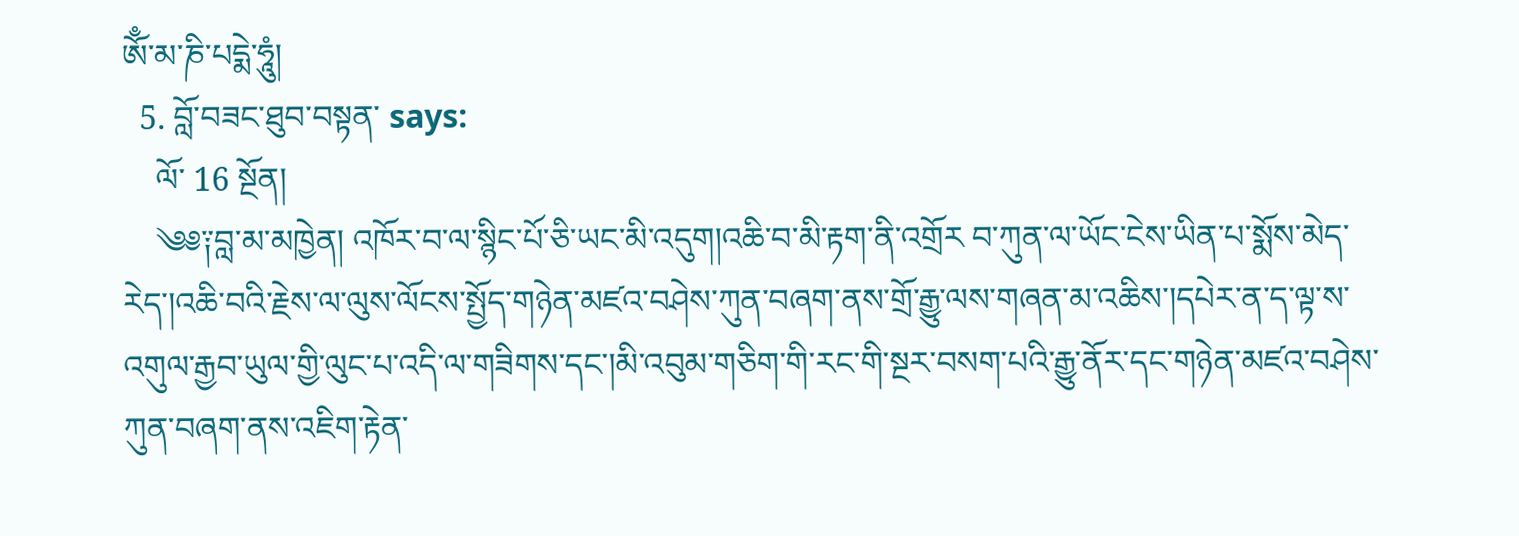ཨོྃ་མ་ཎི་པདྨེ་ཧཱུཾ།
  5. བློ་བཟང་ཐུབ་བསྟན་ says:
    ལོ་ 16 སྔོན།
    ༄༅༑བླ་མ་མཁྱེན། འཁོར་བ་ལ་སྙིང་པོ་ཅི་ཡང་མི་འདུག།འཆི་བ་མི་རྟག་ནི་འགྲོར བ་ཀུན་ལ་ཡོང་ངེས་ཡིན་པ་སྨོས་མེད་རེད་།འཆི་བའི་རྗེས་ལ་ལུས་ལོངས་སྤྱོད་གཉེན་མཛའ་བཤེས་ཀུན་བཞག་ནས་གྲོ་རྒྱུ་ལས་གཞན་མ་འཆིས་།དཔེར་ན་ད་ལྟ་ས་འགུལ་རྒྱབ་ཡུལ་གྱི་ལུང་པ་འདི་ལ་གཟིགས་དང་།མི་འབུམ་གཅིག་གི་རང་གི་སྔར་བསག་པའི་རྒྱུ་ནོར་དང་གཉེན་མཛའ་བཤེས་ཀུན་བཞག་ནས་འཇིག་རྟེན་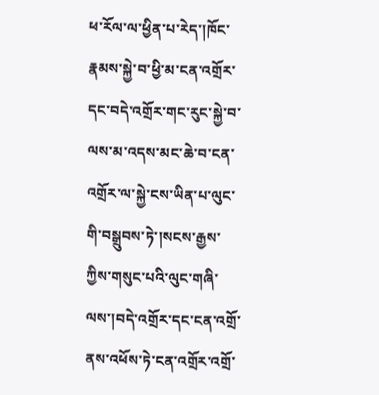ཕ་རོལ་ལ་ཕྱིན་པ་རེད་།ཁོང་རྣམས་སྐྱེ་བ་ཕྱི་མ་ངན་འགྲོར་དང་བདེ་འགྲོར་གང་རུང་སྐྱེ་བ་ལས་མ་འདས་མང་ཆེ་བ་ངན་འགྲོར་ལ་སྐྱེ་ངས་ཡིན་པ་ལུང་གི་བསྒྲུབས་ཏེ་།སངས་རྒྱས་ཀྱིས་གསུང་པའི་ལུང་གཞི་ལས་།བདེ་འགྲོར་དང་ངན་འགྲོ་ནས་འཕོས་ཏེ་ངན་འགྲོར་འགྲོ་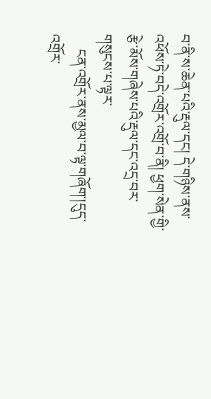བ་ནི་ས་ཆེན་པའི་རྡུལ་དང། དེ་གཉིས་ནས་འཕོས་ཏེ་བདེ་འགྲོར་འགྲོ་བ་ནི། ཕྱག་སེན་གྱི་རྩེ་མོས་གཞེས་པའི་རྡུལ་དང་འདྲ་བར་གསུངས་པ་ལྟར་
    ངན་འགྲོར་ནས་མྱལ་བ་ལྟ་གཞོག་།དུད་འགྲོར་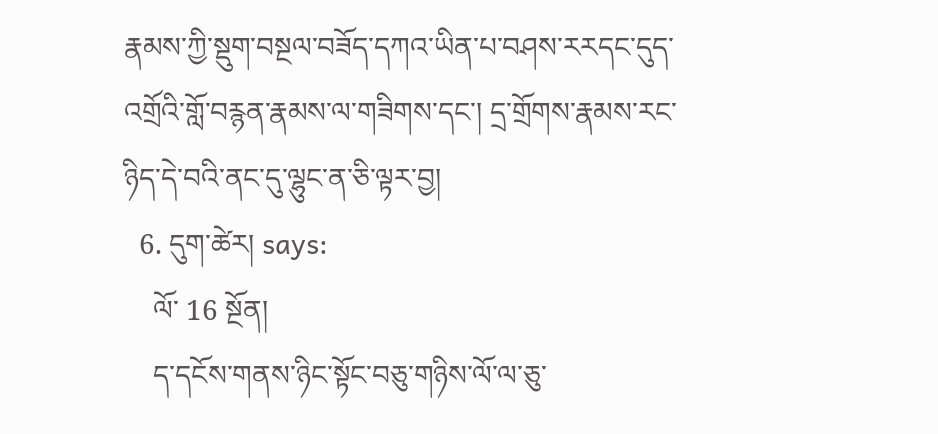རྣམས་ཀྱི་སྡུག་བསྔལ་བཟོད་དཀའ་ཡིན་པ་བཤས་རརདང་དུད་འགྲོའི་གློ་བརྙན་རྣམས་ལ་གཟིགས་དང་། དྲ་གྲོགས་རྣམས་རང་ཉིད་དེ་བའི་ནང་དུ་ལྷུང་ན་ཅི་ལྟར་བྱ།
  6. དུག་ཚེར། says:
    ལོ་ 16 སྔོན།
    ད་དངོས་གནས་ཉིང་སྟོང་བཅུ་གཉིས་ལོ་ལ་ཅུ་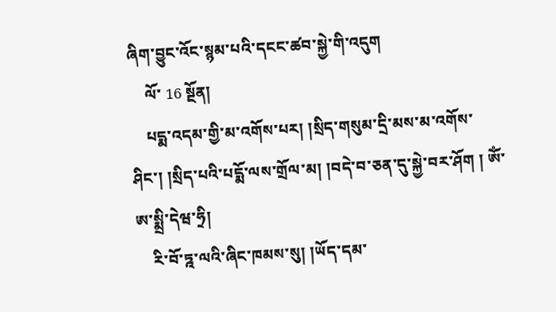ཞིག་བྱུང་འོང་སྙམ་པའི་དངང་ཚབ་སྐྱེ་གི་འདུག
    ལོ་ 16 སྔོན།
    པདྨ་འདམ་གྱི་མ་འགོས་པར། །སྲིད་གསུམ་དྲི་མས་མ་འགོས་ཤིང་། །སྲིད་པའི་པདྨོ་ལས་གྲོལ་མ། །བདེ་བ་ཅན་དུ་སྐྱེ་བར་ཤོག ། ཨོཾ་ཨ་སྨྲི་དེཝ་ཧྲི།
    རི་བོ་ཏྰ་ལའི་ཞིང་ཁམས་སུ། །ཡོད་དམ་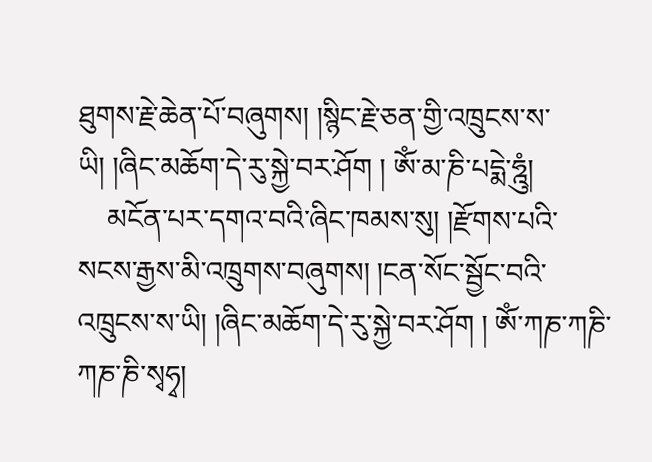ཐུགས་རྗེ་ཆེན་པོ་བཞུགས། །སྙིང་རྗེ་ཅན་གྱི་འཁྲུངས་ས་ཡི། །ཞིང་མཆོག་དེ་རུ་སྐྱེ་བར་ཤོག ། ཨོཾ་མ་ཎི་པདྨེ་ཧྰུཾ།
    མངོན་པར་དགའ་བའི་ཞིང་ཁམས་སུ། །རྫོགས་པའི་སངས་རྒྱས་མི་འཁྲུགས་བཞུགས། །ངན་སོང་སྦྱོང་བའི་འཁྲུངས་ས་ཡི། །ཞིང་མཆོག་དེ་རུ་སྐྱེ་བར་ཤོག ། ཨོཾ་ཀཎ་ཀཎི་ཀཎ་ཎི་སྭཧྭ།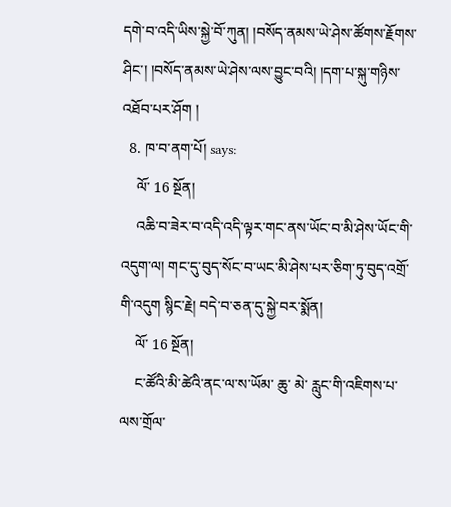དགེ་བ་འདི་ཡིས་སྐྱེ་བོ་ཀུན། །བསོད་ནམས་ཡེ་ཤེས་ཚོགས་རྗོགས་ཤིང་། །བསོད་ནམས་ཡེ་ཤེས་ལས་བྱུང་བའི། །དག་པ་སྐུ་གཉིས་འཐོབ་པར་ཤོག །
  8. ཁ་བ་ནག་པོ། says:
    ལོ་ 16 སྔོན།
    འཆི་བ་ཟེར་བ་འདི་འདི་ལྟར་གང་ནས་ཡོང་བ་མི་ཤེས་ཡོང་གི་འདུག་ལ། གང་དུ་བུད་སོང་བ་ཡང་མི་ཤེས་པར་ཅིག་ཏུ་བུད་འགྲོ་གི་འདུག སྙིང་རྗེ། བདེ་བ་ཅན་དུ་སྐྱེ་བར་སྨོན།
    ལོ་ 16 སྔོན།
    ང་ཚོའི་མི་ཚེའི་ནང་ལ་ས་ཡོམ་ ཆུ་ མེ་ རླུང་གི་འཇིགས་པ་ལས་གྲོལ་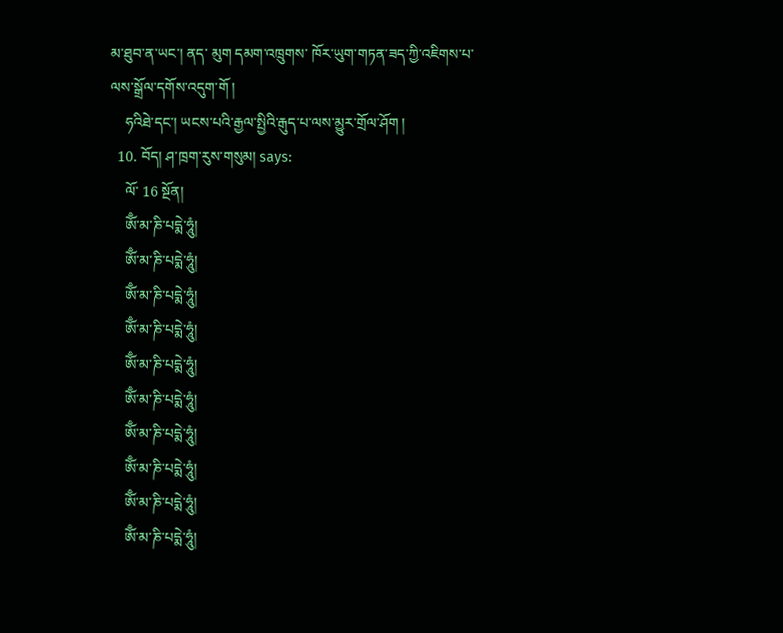མ་ཐུབ་ན་ཡང་། ནད་ མུག དམག་འཁྲུགས་ ཁོར་ཡུག་གཏན་ཟད་ཀྱི་འཇིགས་པ་ལས་སྒྲོལ་དགོས་འདུག་གོ །
    ཧའིཐེ་དང་། ཡངས་པའི་རྒྱལ་སྤྱིའི་རྒུད་པ་ལས་མྱུར་གྲོལ་ཤོག །
  10. བོད། ཤ་ཁྲག་རུས་གསུམ། says:
    ལོ་ 16 སྔོན།
    ཨོྃ་མ་ཎི་པདྨེ་ཧཱུཾ།
    ཨོྃ་མ་ཎི་པདྨེ་ཧཱུཾ།
    ཨོྃ་མ་ཎི་པདྨེ་ཧཱུཾ།
    ཨོྃ་མ་ཎི་པདྨེ་ཧཱུཾ།
    ཨོྃ་མ་ཎི་པདྨེ་ཧཱུཾ།
    ཨོྃ་མ་ཎི་པདྨེ་ཧཱུཾ།
    ཨོྃ་མ་ཎི་པདྨེ་ཧཱུཾ།
    ཨོྃ་མ་ཎི་པདྨེ་ཧཱུཾ།
    ཨོྃ་མ་ཎི་པདྨེ་ཧཱུཾ།
    ཨོྃ་མ་ཎི་པདྨེ་ཧཱུཾ།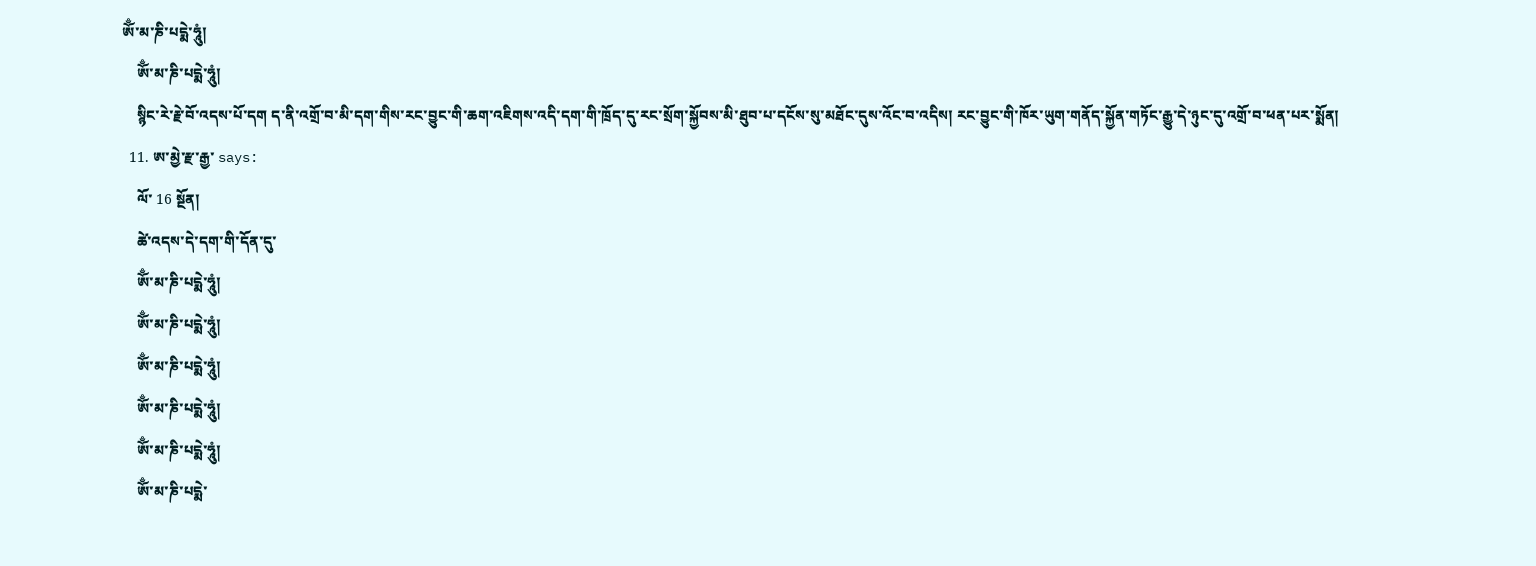ཨོྃ་མ་ཎི་པདྨེ་ཧཱུཾ།
    ཨོྃ་མ་ཎི་པདྨེ་ཧཱུཾ།
    སྙིང་རེ་རྗེ་བོ་འདས་པོ་དག ད་ནི་འགྲོ་བ་མི་དག་གིས་རང་བྱུང་གི་ཆག་འཇིགས་འདི་དག་གི་ཁྲོད་དུ་རང་སྲོག་སྐྱོབས་མི་ཐུབ་པ་དངོས་སུ་མཐོང་དུས་འོང་བ་འདིས། རང་བྱུང་གི་ཁོར་ཡུག་གནོད་སྐྱོན་གཏོང་རྒྱུ་དེ་ཉུང་དུ་འགྲོ་བ་ཕན་པར་སྨོན།
  11. ཨ་མྱེ་རྫ་རྒྱ་ says:
    ལོ་ 16 སྔོན།
    ཚེ་འདས་དེ་དག་གི་དོན་དུ་
    ཨོྃ་མ་ཎི་པདྨེ་ཧཱུཾ།
    ཨོྃ་མ་ཎི་པདྨེ་ཧཱུཾ།
    ཨོྃ་མ་ཎི་པདྨེ་ཧཱུཾ།
    ཨོྃ་མ་ཎི་པདྨེ་ཧཱུཾ།
    ཨོྃ་མ་ཎི་པདྨེ་ཧཱུཾ།
    ཨོྃ་མ་ཎི་པདྨེ་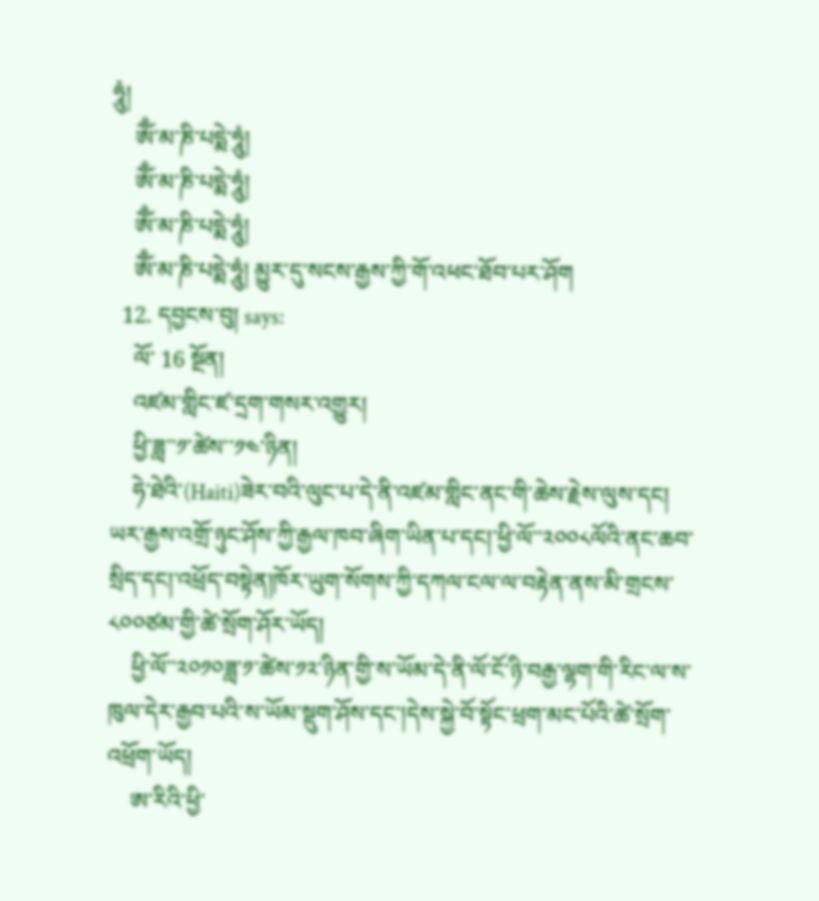ཧཱུཾ།
    ཨོྃ་མ་ཎི་པདྨེ་ཧཱུཾ།
    ཨོྃ་མ་ཎི་པདྨེ་ཧཱུཾ།
    ཨོྃ་མ་ཎི་པདྨེ་ཧཱུཾ།
    ཨོྃ་མ་ཎི་པདྨེ་ཧཱུཾ། མྱུར་དུ་སངས་རྒྱས་ཀྱི་གོ་འཕང་ཐོབ་པར་ཤོག
  12. དབྱངས་བུ། says:
    ལོ་ 16 སྔོན།
    འཛམ་གླིང་ཛ་དྲག་གསར་འགྱུར།
    ཕྱི་ཟླ་་༡་ཚེས་་༡༤་ཉིན།
    ཧེ་ཐེའི་(Haiti)ཟེར་བའི་ལུང་པ་དེ་ནི་འཛམ་གླིང་ནང་གི་ཆེས་རྗེས་ལུས་དང། ཡར་རྒྱས་འགྲོ་ཉུང་ཤོས་ཀྱི་རྒྱལ་ཁབ་ཞིག་ཡིན་པ་དང།་ཕྱི་ལོ་་༢༠༠༨ལོའི་ནང་ཆབ་སྲིད་དང།་འཕྲོད་བསྟེན།ཁོར་ཡུག་སོགས་ཀྱི་དཀལ་ངལ་ལ་བརྟེན་ནས་མི་གྲངས་༨༠༠ཙམ་གྱི་ཚེ་སྲོག་ཤོར་ཡོད།
    ཕྱི་ལོ་་༢༠༡༠ཟླ་༡་ཚེས་༡༢་ཉིན་གྱི་ས་ཡོམ་དེ་ནི་ལོ་ངོ་ཉི་བརྒྱ་ལྷག་གི་རིང་ལ་ས་ཁུལ་དེར་རྒྱབ་པའི་ས་ཡོམ་སྡུག་ཤོས་དང་།དེས་སྐྱེ་བོ་སྟོང་ཕྲག་མང་པོའི་ཚེ་སྲོག་འཕྲོག་ཡོད།
    ཨ་རིའི་ཕྱི་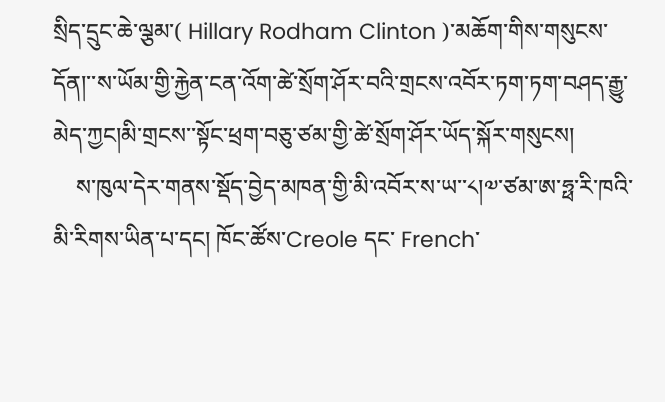སྲིད་དྲུང་ཆེ་ལྕམ་( Hillary Rodham Clinton )་མཆོག་གིས་གསུངས་དོན།་་ས་ཡོམ་གྱི་རྐྱེན་ངན་འོག་ཚེ་སྲོག་ཤོར་བའི་གྲངས་འབོར་ཏག་ཏག་བཤད་རྒྱུ་མེད་ཀྱང།མི་གྲངས་་སྟོང་ཕྲག་བཅུ་ཙམ་གྱི་ཚེ་སྲོག་ཤོར་ཡོད་སྐོར་གསུངས།
    ས་ཁུལ་དེར་གནས་སྡོད་བྱེད་མཁན་གྱི་མི་འབོར་ས་ཡ་་༨།༧་ཙམ་ཨ་ཧྥ་རི་ཁའི་མི་རིགས་ཡིན་པ་དང། ཁོང་ཚོས་Creole དང་ French་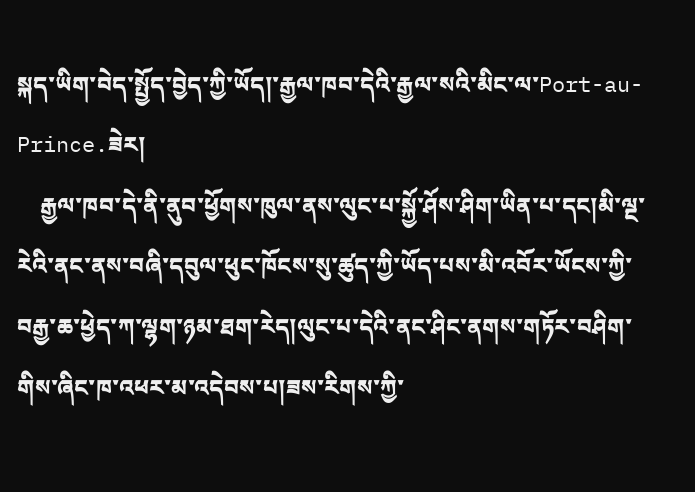སྐད་ཡིག་བེད་སྤྱོད་བྱེད་ཀྱི་ཡོད།་རྒྱལ་ཁབ་དེའི་རྒྱལ་སའི་མིང་ལ་Port-au-Prince.ཟེར།
    རྒྱལ་ཁབ་དེ་ནི་ནུབ་ཕྱོགས་ཁུལ་ནས་ལུང་པ་སྐྱོ་ཤོས་ཤིག་ཡིན་པ་དང།མི་ལྔ་རེའི་ནང་ནས་བཞི་དབུལ་ཕུང་ཁོངས་སུ་ཚུད་ཀྱི་ཡོད་པས་མི་འབོར་ཡོངས་ཀྱི་བརྒྱ་ཆ་ཕྱེད་ཀ་ལྷག་ཉམ་ཐག་རེད།ལུང་པ་དེའི་ནང་ཤིང་ནགས་གཏོར་བཤིག་གིས་ཞིང་ཁ་འཕར་མ་འདེབས་པ།ཟས་རིགས་ཀྱི་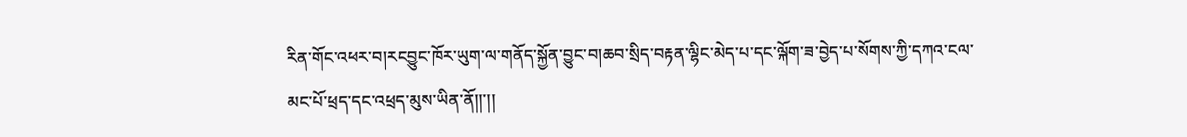རིན་གོང་འཕར་བ།རངབྱུང་ཁོར་ཡུག་ལ་གནོད་སྐྱོན་བྱུང་བ།ཆབ་སྲིད་བརྟན་ལྷིང་མེད་པ་དང་ལྐོག་ཟ་བྱེད་པ་སོགས་ཀྱི་དཀའ་ངལ་མང་པོ་ཕྲད་དང་འཕྲད་མུས་ཡིན་ནོ།།་།།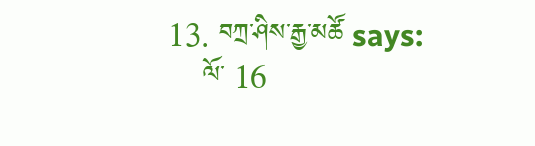13. བཀྲ་ཤིས་རྒྱ་མཚོ says:
    ལོ་ 16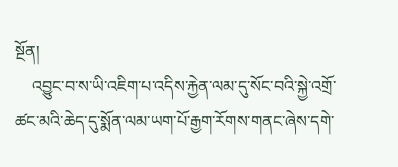སྔོན།
    འབྱུང་བ་ས་ཡི་འཇིག་པ་འདིས་རྐྱེན་ལམ་དུ་སོང་བའི་སྐྱེ་འགྲོ་ཚང་མའི་ཆེད་དུ་སྨོན་ལམ་ཡག་པོ་རྒྱག་རོགས་གནང་ཞེས་དགེ་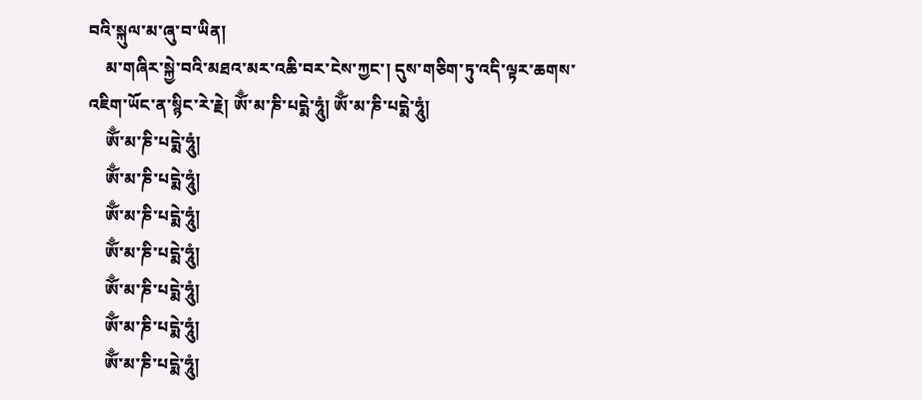བའི་སྐུལ་མ་ཞུ་བ་ཡིན།
    མ་གཞིར་སྐྱེ་བའི་མཐའ་མར་འཆི་བར་ངེས་ཀྱང་། དུས་གཅིག་ཏུ་འདི་ལྟར་ཆགས་འཇིག་ཡོང་ན་སྙིང་རེ་རྗེ། ཨོྃ་མ་ཎི་པདྨེ་ཧཱུཾ། ཨོྃ་མ་ཎི་པདྨེ་ཧཱུཾ།
    ཨོྃ་མ་ཎི་པདྨེ་ཧཱུཾ།
    ཨོྃ་མ་ཎི་པདྨེ་ཧཱུཾ།
    ཨོྃ་མ་ཎི་པདྨེ་ཧཱུཾ།
    ཨོྃ་མ་ཎི་པདྨེ་ཧཱུཾ།
    ཨོྃ་མ་ཎི་པདྨེ་ཧཱུཾ།
    ཨོྃ་མ་ཎི་པདྨེ་ཧཱུཾ།
    ཨོྃ་མ་ཎི་པདྨེ་ཧཱུཾ།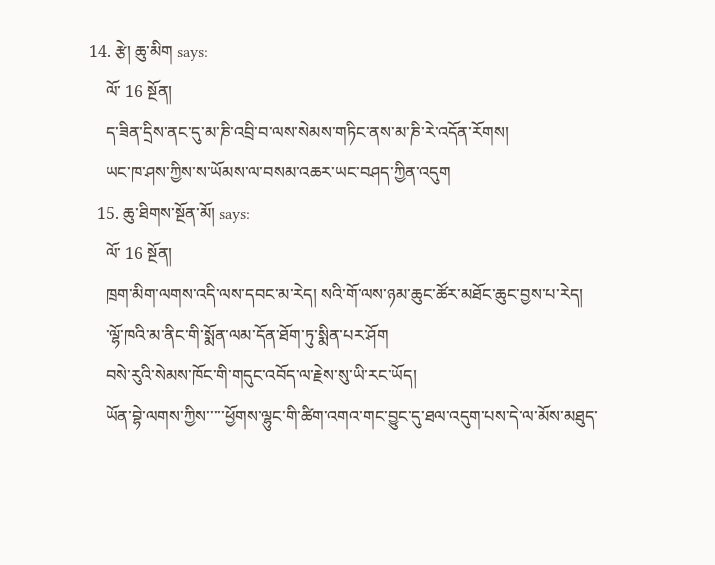14. རྩེ། ཆུ་མིག says:
    ལོ་ 16 སྔོན།
    ད་ཟིན་དྲིས་ནང་དུ་མ་ཎི་འབྲི་བ་ལས་སེམས་གཏིང་ནས་མ་ཎི་རེ་འདོན་རོགས།
    ཡང་ཁ་ཤས་ཀྱིས་ས་ཡོམས་ལ་བསམ་འཆར་ཡང་བཤད་ཀྱིན་འདུག
  15. ཆུ་ཐིགས་སྔོན་མོ། says:
    ལོ་ 16 སྔོན།
    ཁྲག་མིག་ལགས་འདི་ལས་དབང་མ་རེད། སའི་གོ་ལས་ཉམ་ཆུང་ཚོར་མཐོང་ཆུང་བྱས་པ་རེད།
    ་ལྷོ་ཁའི་མ་ནིང་གི་སྨོན་ལམ་དོན་ཐོག་ཏུ་སྨིན་པར་ཤོག
    བསེ་རུའི་སེམས་ཁོང་གི་གདུང་འབོད་ལ་རྗེས་སུ་ཡི་རང་ཡོད།
    ཡོན་བྷེ་ལགས་ཀྱིས་་་་་ཕྱོགས་ལྷུང་གི་ཚིག་འགའ་གང་བྱུང་དུ་ཐལ་འདུག་པས་དེ་ལ་མོས་མཐུད་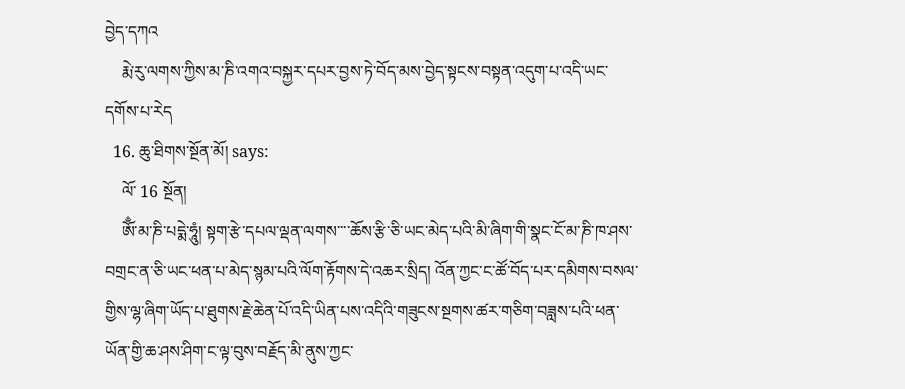བྱེད་དཀའ
    རྨེ་རུ་ལགས་ཀྱིས་མ་ཎི་འགའ་བསྐྱར་དཔར་བྱས་ཏེ་བོད་མས་བྱེད་སྟངས་བསྟན་འདུག་པ་འདི་ཡང་དགོས་པ་རེད
  16. ཆུ་ཐིགས་སྔོན་མོ། says:
    ལོ་ 16 སྔོན།
    ཨོྃ་མ་ཎི་པདྨེ་ཧཱུཾ། སྟག་རྩེ་དཔལ་ལྡན་ལགས་་་་ཆོས་རྩི་ཅི་ཡང་མེད་པའི་མི་ཞིག་གི་སྣང་ངོ་མ་ཎི་ཁ་ཤས་བགྲང་ན་ཅི་ཡང་ཕན་པ་མེད་སྙམ་པའི་ལོག་རྟོགས་དེ་འཆར་སྲིད། འོན་ཀྱང་ང་ཚོ་བོད་པར་དམིགས་བསལ་གྱིས་ལྷ་ཞིག་ཡོད་པ་ཐུགས་རྗེ་ཆེན་པོ་འདི་ཡིན་པས་འདིའི་གཟུངས་སྔགས་ཚར་གཅིག་བཟླས་པའི་ཕན་ཡོན་གྱི་ཆ་ཤས་ཤིག་ང་ལྟ་བུས་བརྗོད་མི་ནུས་ཀྱང་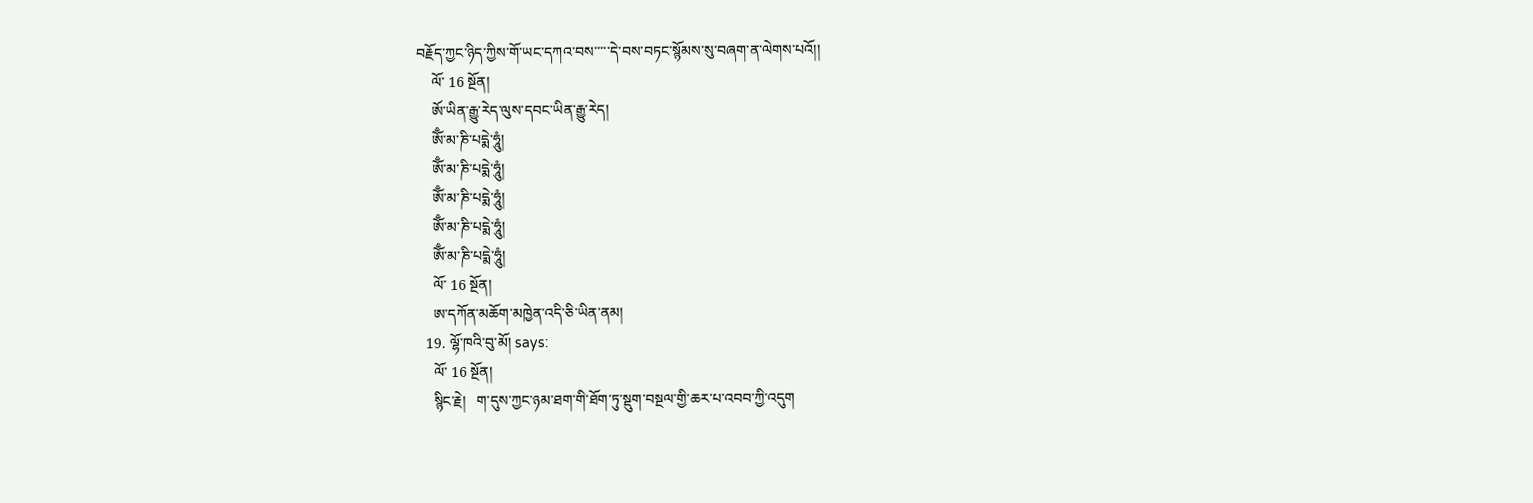བརྗོད་ཀྱང་ཉིད་ཀྱིས་གོ་ཡང་དཀའ་བས་་་་་དེ་བས་བཏང་སྙོམས་སུ་བཞག་ན་ལེགས་པའོ།།
    ལོ་ 16 སྔོན།
    ཨོ་ཡིན་རྒྱུ་རེད་ལུས་དབང་ཡིན་རྒྱུ་རེད།
    ཨོྃ་མ་ཎི་པདྨེ་ཧཱུཾ།
    ཨོྃ་མ་ཎི་པདྨེ་ཧཱུཾ།
    ཨོྃ་མ་ཎི་པདྨེ་ཧཱུཾ།
    ཨོྃ་མ་ཎི་པདྨེ་ཧཱུཾ།
    ཨོྃ་མ་ཎི་པདྨེ་ཧཱུཾ།
    ལོ་ 16 སྔོན།
    ཨ་དཀོན་མཆོག་མཁྱེན་འདི་ཅི་ཡིན་ནམ།
  19. ལྷོ་ཁའི་བུ་མོ། says:
    ལོ་ 16 སྔོན།
    སྙིང་རྗེ།   ག་དུས་ཀྱང་ཉམ་ཐག་གི་ཐོག་ཏུ་སྡུག་བསྔལ་གྱི་ཆར་པ་འབབ་ཀྱི་འདུག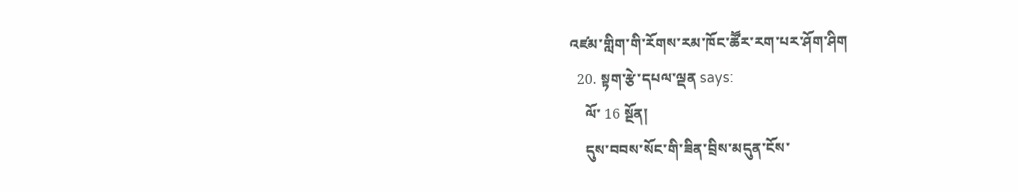འཛམ་གླིག་གི་རོགས་རམ་ཁོང་ཚཽར་རག་པར་ཤོག་ཤིག
  20. སྟག་རྩེ་དཔལ་ལྡན says:
    ལོ་ 16 སྔོན།
    དུས་བབས་སོང་གི་ཟིན་བྲིས་མདུན་ངོས་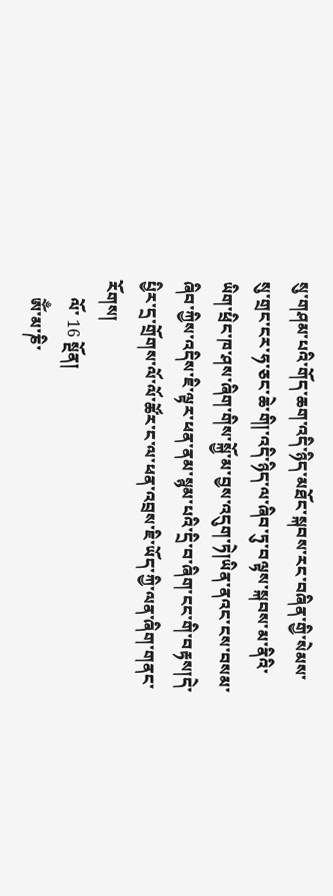སུ་གཤམ་པའི་གོད་ཆག་འདི་ཉིད་མཐོང་སྐབས་རང་བཞིན་གྱི་སེམས་སུ་གྲང་ངར་ཧ་ཅང་ཆེ་གི།་འདི་ཉིད་ལ་ཞིབ་ཏུ་བལྟས་སྐབས་མ་ནིའི་ཡིག་ཕྲིང་ཁ་ཤས་ཞིག་གིས་སྐྱོ་མ་བྱས་འདུག་ཏེ།ཡིན་ནའང་ངས་བསམ་ཞིབ་ཀྱིས་འདིས་ཇི་ལྟར་ཕན་ནམ་སྙམ་པའི་དྲི་བ་ཞིག་ངང་གི་བརྟས།དེ་པྱིར་དྲ་གྲོགས་ལོ་ལོ་ཚོར་ང་ལ་ཕན་འབྲས་ཇི་ཡོད་ཀྱི་ལན་ཞིག་གནང་རོགས།
    ལོ་ 16 སྔོན།
    ཨོྃ་མ་ཎི་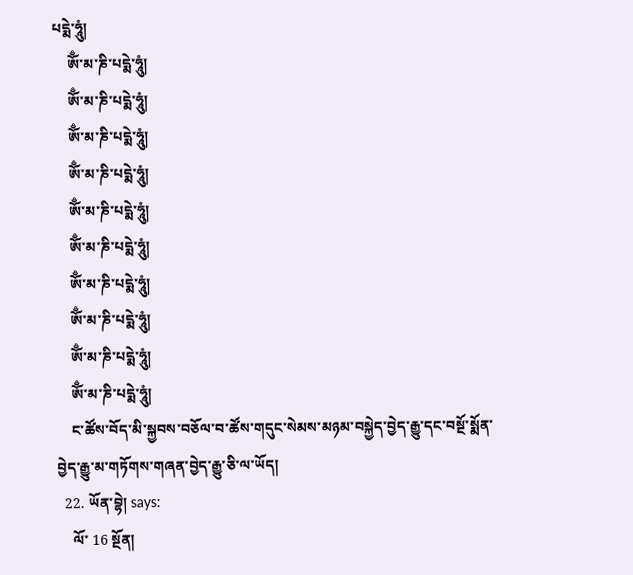པདྨེ་ཧཱུཾ།
    ཨོྃ་མ་ཎི་པདྨེ་ཧཱུཾ།
    ཨོྃ་མ་ཎི་པདྨེ་ཧཱུཾ།
    ཨོྃ་མ་ཎི་པདྨེ་ཧཱུཾ།
    ཨོྃ་མ་ཎི་པདྨེ་ཧཱུཾ།
    ཨོྃ་མ་ཎི་པདྨེ་ཧཱུཾ།
    ཨོྃ་མ་ཎི་པདྨེ་ཧཱུཾ།
    ཨོྃ་མ་ཎི་པདྨེ་ཧཱུཾ།
    ཨོྃ་མ་ཎི་པདྨེ་ཧཱུཾ།
    ཨོྃ་མ་ཎི་པདྨེ་ཧཱུཾ།
    ཨོྃ་མ་ཎི་པདྨེ་ཧཱུཾ།
    ང་ཚོས་བོད་མི་སྐྱབས་བཅོལ་བ་ཚོས་གདུང་སེམས་མཉམ་བསྐྱེད་བྱེད་རྒྱུ་དང་བསྔོ་སྨོན་བྱེད་རྒྱུ་མ་གཏོགས་གཞན་བྱེད་རྒྱུ་ཅི་ལ་ཡོད།
  22. ཡོན་བྷེ། says:
    ལོ་ 16 སྔོན།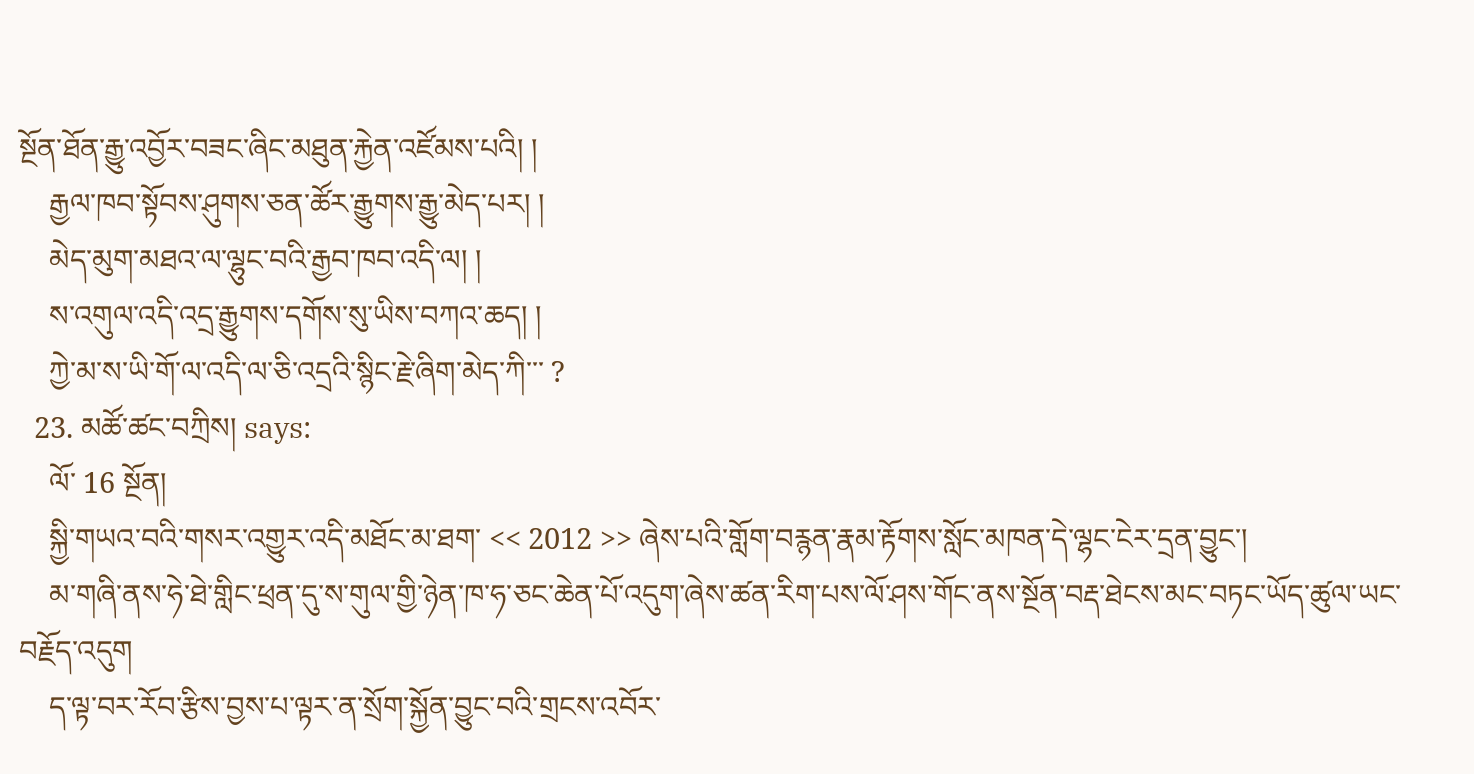སྔོན་ཐོན་རྒྱུ་འབྱོར་བཟང་ཞིང་མཐུན་རྐྱེན་འཛོམས་པའི། །
    རྒྱལ་ཁབ་སྟོབས་ཤུགས་ཅན་ཚོར་རྒྱུགས་རྒྱུ་མེད་པར། །
    མེད་མུག་མཐའ་ལ་ལྷུང་བའི་རྒྱབ་ཁབ་འདི་ལ། །
    ས་འགུལ་འདི་འདྲ་རྒྱུགས་དགོས་སུ་ཡིས་བཀའ་ཆད། །
    ཀྱེ་མ་ས་ཡི་གོ་ལ་འདི་ལ་ཅི་འདྲའི་སྙིང་རྗེ་ཞིག་མེད་ཀི་་་ ?
  23. མཚོ་ཚང་བཀྲིས། says:
    ལོ་ 16 སྔོན།
    སྐྱི་གཡའ་བའི་གསར་འགྱུར་འདི་མཐོང་མ་ཐག་ << 2012 >> ཞེས་པའི་གློག་བརྙན་རྣམ་རྟོགས་སློང་མཁན་དེ་ལྷང་ངེར་དྲན་བྱུང་།
    མ་གཞི་ནས་ཧེ་ཐེ་གླིང་ཕྲན་དུ་ས་གུལ་གྱི་ཉེན་ཁ་ཧ་ཅང་ཆེན་པོ་འདུག་ཞེས་ཚན་རིག་པས་ལོ་ཤས་གོང་ནས་སྔོན་བརྡ་ཐེངས་མང་བཏང་ཡོད་ཚུལ་ཡང་བརྗོད་འདུག
    ད་ལྟ་བར་རོབ་རྩིས་བྱས་པ་ལྟར་ན་སྲོག་སྐྱོན་བྱུང་བའི་གྲངས་འབོར་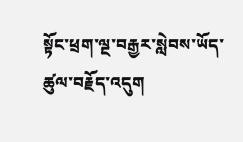སྟོང་ཕྲག་ལྔ་བརྒྱར་སླེབས་ཡོད་ཚུལ་བརྗོད་འདུག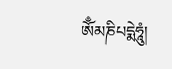ཨོྃམཎིཔདྨེཧཱུཾ།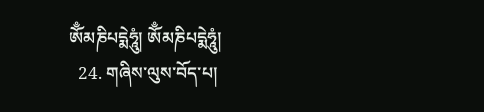ཨོྃམཎིཔདྨེཧཱུཾ། ཨོྃམཎིཔདྨེཧཱུཾ།
  24. གཞིས་ལུས་བོད་པ།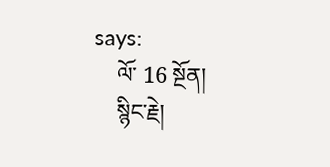says:
    ལོ་ 16 སྔོན།
    སྙིང་རྗེ།